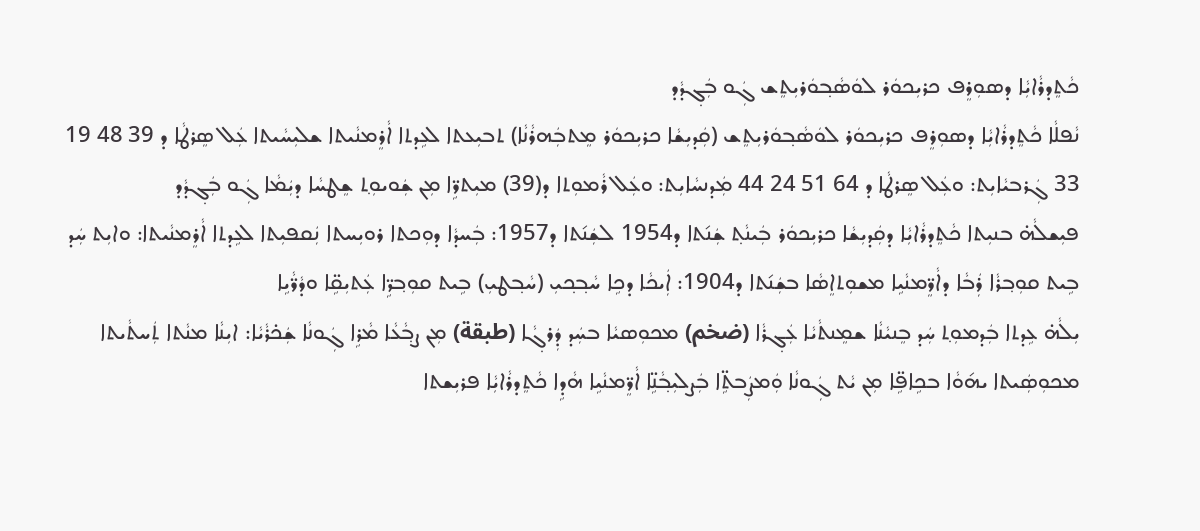ܟܵܬܸܕܪܵܐܝܼܵܐ ܕܣܘܼܪܸܦ ܟܪܝܼܟܘܿܪ ܠܘܿܣܵܒ݂ܘܿܪܝܼܬܸܫ ܓܲܘ ܒܲܓ݂ܕܵܕ
ܢܵܦܠܵܐ ܟܵܬܸܕܪܵܐܝܼܵܐ ܕܣܘܼܪܸܦ ܟܪܝܼܟܘܿܪ ܠܘܿܣܵܒ݂ܘܿܪܝܼܬܸܫ (ܩܲܕܝܼܫܵܐ ܟܪܝܼܟܘܿܪ ܡܸܬܒܲܗܪܵܢܵܐ) ܬܒܝܼܥܬܐ ܠܥܹܕܬܐ ܐܵܪܸܡܢܵܝܬܐ ܫܠܝܼܚܵܝܬܐ ܥܲܠ ܣܸܪܛܵܐ ܕ 39 48 19 33 ܓܲܪܒܝܵܐܝܼܬ: ܘܥܲܠ ܣܸܪܛܵܐ ܕ 64 51 24 44 ܡܲܕܢܚܵܐܝܼܬ: ܘܥܲܠ ܪܵܡܘܼܬܐ ܕ(39) ܡܝܼܬܖܹ̈ܐ ܡܼܢ ܫܲܘܝܘܼܬ݂ ܫܸܛܚܵܐ ܕܝܲܡܵܐ ܓܲܘ ܒܲܓ݂ܕܵܕ
ܦܝܼܫܠܵܗ̇ ܒܢܝܼܬܐ ܟܵܬܸܕܪܵܐܝܼܵܐ ܕܩܲܕܝܼܫܵܐ ܟܪܝܼܟܘܿܪ ܒܲܝܢܵܬ݂ ܫܲܢ݇ܬܐ ܕ1954 ܠܫܲܢ݇ܬܐ ܕ1957: ܒܲܚܕܵܐ ܕܘܼܟܬܐ ܪܘܝܼܚܬܐ ܢܲܩܦܝܼܬܐ ܠܥܹܕܬܐ ܐܵܪܸܡܢܵܝܬܐ: ܘܐܝܼܬ ܚܲܕ ܒܹܝܬ ܩܘܼܒ݂ܪܵܐ ܪܲܒܵܐ ܕܐܵܖܸ̈ܡܢܵܝܹܐ ܡܫܘܼܬܐܸܣܵܐ ܒܫܲܢ݇ܬܐ ܕ1904: ܐܲܝܟܵܐ ܕܟܹܐ ܚܵܒ݂ܟ݂ܝܼ (ܚܵܒ݂ܛܝܼ) ܒܹܝܬ ܩܘܼܒ݂ܖܹ̈ܐ ܥܲܬܝܼܩܹ̈ܐ ܘܕܵܖ̈ܵܝܹܐ
ܝܼܠܵܗ̇ ܥܹܕܬܐ ܒܲܕܡܘܼܬ݂ ܚܲܕ ܒܸܢܝܵܢܵܐ ܫܡܸܢܬܵܝܵܐ ܥܲܓ݂ܪܵܐ (ضخم) ܡܟܘܼܣܝܵܐ ܒܚܲܕ ܕܲܪܓ݂ܵܐ (طبقة) ܡܼܢ ܨܒ݂ܵܥܵܐ ܡܵܪܹܐ ܓܲܘܢܵܐ ܫܲܟ̇ܪܵܝܵܐ: ܐܝܼܢܵܐ ܡܢܵܬܐ ܬܲܚܬܵܝܬܐ ܡܟܘܼܣܲܝܬܐ ܝܗ݇ܘܵܐ ܒܟܹܐܦܹ̈ܐ ܡܼܢ ܝܵܬ ܓܲܘܢܵܐ ܘܲܡܨܲܒܬܹ̈ܐ ܒܲܨܠܝܼܒ݂ܵܢܹ̈ܐ ܐܵܖܸ̈ܡܢܵܝܹܐ ܗܵܕܹܐ ܟܵܬܸܕܪܵܐܝܼܵܐ ܦܪܝܼܫܬܐ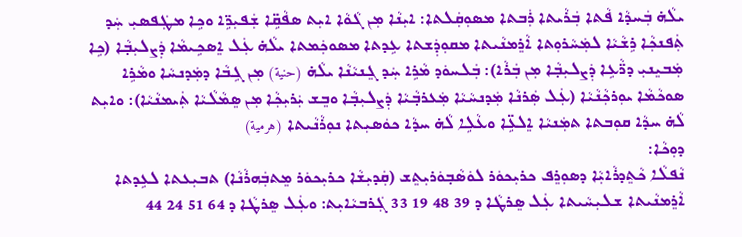ܝܠܵܗ̇ ܒܲܚܕܵܐ ܦܵܬܐ ܒܲܪܵܝܬܐ ܪܲܒܬܐ ܡܣܘܼܩܲܠܬܐ: ܐܝܼܢܵܐ ܡܼܢ ܓܵܘܵܐ ܐܝܼܬ ܣܦܵܩܹ̈ܐ ܫܲܦܝܼܖܹ̈ܐ ܘܟܹܐ ܡܛܲܦܣܝܼ ܚܲܕ ܬܲܦܢܟ݂ܵܐ ܪܹܫܵܝܵܐ ܠܡܲܚܵܪܘܼܬܐ ܐܵܪܸܡܢܵܝܬܐ ܡܩܘܼܕܲܫܬܐ ܥܹܕܬܐ ܡܣܘܟܲܡܬܐ ܝܠܵܗ̇ ܥܲܠ ܐܸܣܟܹܝܡܵܐ ܕܲܨܠܝܼܒ݂ܵܐ (ܟܹܐ ܡܲܒܝܸܢܝܼ ܕܖ̈ܵܥܹܐ ܕܲܨܠܝܼܒ݂ܵܐ ܡܼܢ ܒܲܪܵܐ): ܒܲܠܚܘܿܕ ܡܵܪܹܐ ܚܲܕ ܓܸܢܝܵܢܵܐ ܝܠܵܗ̇ (حنية) ܡܼܢ ܓܹܒܵܐ ܕܡܲܕܢܚܵܐ ܘܡܵܪܹܐ ܣܘܟܵܡܵܐ ܝܘܼܪܟ݂ܵܢܵܝܵܐ (ܥܲܠ ܣܲܪܢܵܐ ܡܲܕܢܚܵܝܵܐ ܡܲܥܪܒ݂ܵܝܵܐ ܕܲܨܠܝܼܒ݂ܵܐ ܘܒܸܫ ܝܲܪܝܼܟ݂ܵܐ ܡܼܢ ܣܸܡܵܠܵܝܵܐ ܬܲܝܡܢܵܝܵܐ): ܘܐܝܼܬ ܠܵܗ̇ ܚܕܵܐ ܩܘܼܒܬܐ ܬܡܲܢܝܵܐ ܐܸܠܥܹ̈ܐ ܘܥܵܠܹܐ ܠܵܗ̇ ܚܕܵܐ ܟܘܿܣܝܼܬܐ ܢܘܼܪܵܢܵܝܬܐ (هرمية)
ܕܘܼܟܵܐ:
ܢܵܦܠܵܐ ܟܵܬܸܕܪܵܐܝܼܵܐ ܕܣܘܼܪܸܦ ܟܪܝܼܟܘܿܪ ܠܘܿܣܵܒ݂ܘܿܪܝܼܬܸܫ (ܩܲܕܝܼܫܵܐ ܟܪܝܼܟܘܿܪ ܡܸܬܒܲܗܪܵܢܵܐ) ܬܒܝܼܥܬܐ ܠܥܹܕܬܐ ܐܵܪܸܡܢܵܝܬܐ ܫܠܝܼܚܵܝܬܐ ܥܲܠ ܣܸܪܛܵܐ ܕ 39 48 19 33 ܓܲܪܒܝܵܐܝܼܬ: ܘܥܲܠ ܣܸܪܛܵܐ ܕ 64 51 24 44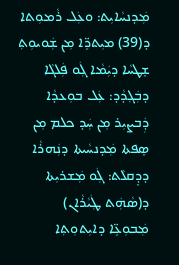ܡܲܕܢܚܵܐܝܼܬ: ܘܥܲܠ ܪܵܡܘܼܬܐ ܕ(39) ܡܝܼܬܖܹ̈ܐ ܡܼܢ ܫܲܘܝܘܼܬ݂ ܫܸܛܚܵܐ ܕܝܲܡܵܐ ܓܲܘ ܦܲܠܓܵܐ ܕܒܲܓ݂ܕܵܕ: ܥܲܠ ܒܘܼܥܕܵܐ ܕܲܒܨܝܼܪ ܡܼܢ ܚܲܕ ܟܠܡ ܡܼܢ ܣܸܦܬܐ ܡܲܕܢܚܵܝܬܐ ܕܢܲܗܪܵܐ ܕܕܸܩܠܵܬ: ܓܲܘ ܡܲܫܪܝܼܬܐ ܕ(ܣܵܗܲܬ ܛܲܝܵܪܵܐܢ)
ܡܲܒܘܼܥܹ̈ܐ ܕܐܝܼܬܘܼܬ݂ܐ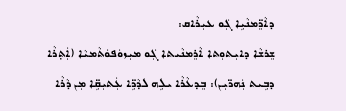ܕܐܵܖܸ̈ܡܢܵܝܹܐ ܓܲܘ ܥܝܼܪܵܐܩ:
ܫܸܪܫܵܐ ܕܐܝܼܬܘܼܬܐ ܐܵܪܸܡܢܵܝܬܐ ܓܲܘ ܡܝܼܙܘܿܦܘܿܬܵܡܝܵܐ (ܐܲܬ݂ܪܵܐ ܕܒܹܝܬ ܢܲܗܖ̈ܝܼܢ): ܒܸܕܥܵܪܵܐ ܝܠܹܗ ܠܕܵܖܹ̈ܐ ܥܲܬܝܼܩܹ̈ܐ ܡܼܢ ܕܵܪܵܐ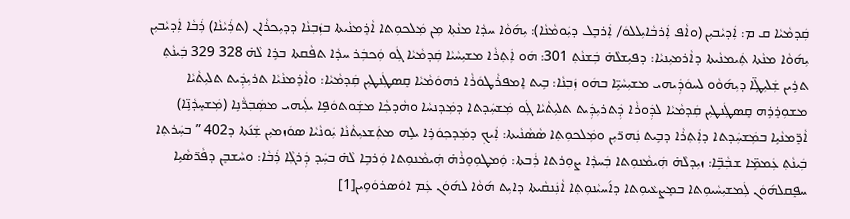ܩܲܕܡܵܝܵܐ ܩ ܡ: ܐܲܕܝܵܒܝܼܢ (ܘܐܵܦ ܐܲܪܒܵܐܝܼܠܠܘܿ/ ܐܲܪܒܸܠ ܕܝܲܘܡܵܢܵܐ): ܝܼܗ݇ܘܵܐ ܚܕܵܐ ܡܢܵܬ݂ܐ ܡܼܢ ܡܲܠܟܘܼܬܐ ܐܵܪܸܡܢܵܝܬܐ ܒܙܲܒ݂ܢܵܐ ܕܕܝܼܟܪܵܐܢ (ܬܪܲܝܵܢܵܐ) ܪܲܒܵܐ ܐܲܕܝܵܒܝܼܢ ܝܼܗ݇ܘܵܐ ܡܢܵܬܐ ܬܲܝܡܢܵܝܬܐ ܕܐܵܪܡܝܼܢܝܵܐ: ܕܦܝܼܫܠܵܗ̇ ܒܲܫܢܵܬ݂ 301: ܗܿܘ ܐܲܬ݂ܪܵܐ ܡܫܝܼܚܵܝܵܐ ܩܲܕܡܵܝܵܐ ܓܲܘ ܘܲܟܒܲܪ ܚܕܵܐ ܬܦܵܩܬܐ ܒܪܹܐ ܠܵܗ̇ 328 329 ܒܲܝܢܵܬ݂ ܬܪܹܝܢ ܫܲܠܝܼܛܹ̈ܐ ܕܝܼܗ݇ܘܵܘ ܠܚܘܿܕܲܝܗܝ ܡܫܝܼܚܵܝܹ̈ܐ ܒܗܿܘ ܙܲܒ݂ܢܵܐ: ܒܹܝܬ ܐܸܡܦܪܵܛܘܿܪܵܐ ܪܗܘܿܡܵܝܵܐ ܩܸܣܛܲܢܛܝܼܢ ܩܲܕܡܵܝܵܐ: ܘܐܵܪܸܡܢܵܝܵܐ ܬܪܝܼܕܲܝܬ ܬܠܝܼܬܵܝܵܐ ܡܫܘܼܪܸܪܹܗ ܩܸܣܛܲܢܛܝܼܢ ܩܲܕܡܵܝܵܐ ܠܕܲܘܪܵܐ ܕܲܬܪܝܼܕܲܝܬ ܬܠܝܼܬܵܝܵܐ ܓܲܘ ܡܲܫܚܲܕܬܐ ܕܡܲܕܢܚܵܐ ܘܗܵܕܟ݂ܵܐ ܡܫܲܘܬܘܿܦܹܐ ܝܠܲܝܗܝ ܡܣܲܒ݂ܖ̈ܵܢܹܐ (ܡܲܫܚܸܕܵܢܹ̈ܐ) ܐܵܖܸ̈ܡܢܵܝܹܐ ܒܡܲܫܚܲܕܬܐ ܕܐܲܬ݂ܪܵܐ ܕܒܹܝܬ ܢܲܗܖ̈ܝܼܢ ܘܡܲܠܟܘܼܬ݂ܐ ܣܵܣܵܢܵܝܬܐ: ܐܲܝܟ݂ ܕܡܲܕܟ݂ܘܿܪܹܐ ܝܠܹܗ ܡܬܲܫܥܝܼܬܵܢܵܐ ܝܲܘܢܵܝܵܐ ܣܘܿܙܡܝܼܢ ܫܲܢ݇ܬܐ ܕ402 ” ܒܚܲܪܬ݂ܐ ܒܲܝܢܵܬ݂ ܥܲܡܡܹ̈ܐ ܫܒ݂ܵܒܹ̈ܐ: ܙܝܼܕܠܵܗ̇ ܗܲܝܡܵܢܘܼܬܐ ܒܲܚܕܵܐ ܨܘܼܪܬܐ ܪܲܒܬܐ: ܘܲܡܛܘܼܘܸܪܵܗ̇ ܗܲܝܡܵܢܘܼܬܐ ܘܲܪܒܹܐ ܠܵܗ̇ ܒܚܲܕ ܕܲܪܓ݂ܵܐ ܪܲܒܵܐ: ܘܚܵܫܒܸܢ ܕܦܵܖ̈ܣܵܝܹܐ ܚܦܸܩܠܗ݇ܘܿܢ ܠܲܡܫܝܼܚܵܝܘܼܬܐ ܒܡܸܨܥܵܝܘܼܬܐ ܕܐ݇ܚܝܵܢܘܼܬ݂ܐ ܐܵܢܲܢܩܵܝܬܐ ܕܐܝܼܬ ܗ݇ܘܵܐ ܠܗ݇ܘܿܢ ܥܲܡ ܐܘܿܣܪܘܿܘܹܝܢ[1]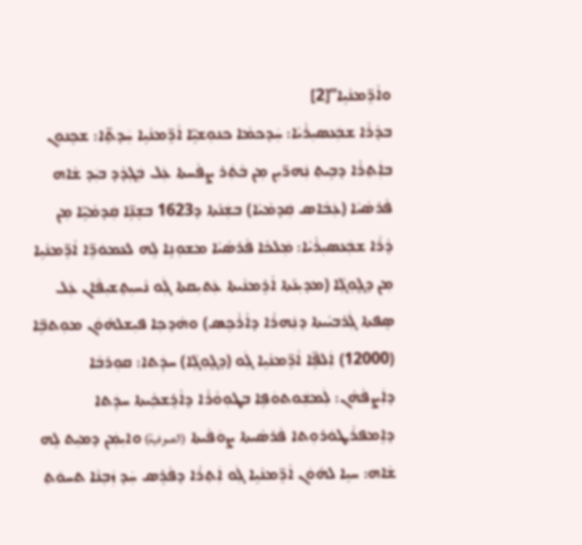ܘܐܵܖܸ̈ܡܢܵܝܹܐ”[2]
ܒܕܵܪܵܐ ܫܒܲܥܣܝܼܪܵܝܵܐ: ܚܲܕܟܡܵܐ ܟܢܘܼܫܝܹ̈ܐ ܐܵܖܸ̈ܡܢܵܝܹܐ ܚܲܕܬܹ̈ܐ: ܫܟܸܢܘܼܢ ܒܐܲܬ݂ܪܵܐ ܕܒܹܝܬ݂ ܢܲܗܖ̈ܝܼܢ ܡܼܢ ܒܵܬܲܪ ܨܦܵܚܬܐ ܥܲܠ ܒܲܓ݂ܕܵܕ ܒܝܲܕ ܫܵܐܗ ܦܵܪܣܵܝܵܐ (ܥܲܒܵܐܣ ܩܲܕܡܵܝܵܐ) ܒܫܲܢ݇ܬܐ ܕ1623 ܒܫܸܢܹ̈ܐ ܩܲܕܡܵܝܹ̈ܐ ܡܼܢ ܕܵܪܵܐ ܫܒܲܥܣܝܼܪܵܝܵܐ: ܡܲܠܟܵܐ ܦܵܪܣܵܝܵܐ ܡܫܘܼܢܹܐ ܠܹܗ ܠܥܵܡܘܿܖܹ̈ܐ ܐܵܖܸ̈ܡܢܵܝܹܐ ܡܼܢ ܕܓ̰ܘܼܓ݂ܵܐ (ܡܕܝܼܢ݇ܬܐ ܐܵܪܸܡܢܵܝܬܐ ܥܲܬܝܼܩܬܐ ܓܲܘ ܢܵܚܝܼܬܸܫܝܼܦܵܐܢ ܥܲܠ ܣܸܦܬܐ ܓܲܪܒܝܵܝܬܐ ܕܢܲܗܪܵܐ ܕܐܵܪܵܟܸܣ) ܘܗܵܕܟ݂ܐ ܦܝܼܫܠܗ݇ܘܿܢ ܡܘܼܬܒܹ̈ܐ (12000) ܐܲܠܦܹ̈ܐ ܐܵܖܸ̈ܡܢܵܝܹܐ ܓܲܘ (ܕܓ̰ܘܼܓ݂ܵܐ) ܚܕܲܬܐ: ܩܘܼܪܒܵܐ ܕܐܲܨܦܵܗܵܢ: ܠܲܡܫܲܘܬܘܿܦܹܐ ܒܛܘܼܘܵܪܵܐ ܕܐܵܪܸܫܟ݂ܵܝܬܐ ܚܕܲܬܐ ܕܐܸܡܦܪܵܛܘܿܪܘܼܬܐ ܦܵܪܣܵܝܬܐ ܨܘܿܦܵܝܬܐ (الصوفية) ܘܐܝܼܡܲܢ ܕܡܝܼܬ ܠܹܗ ܫܵܐܗ: ܚܝܹܐ ܠܗ݇ܘܿܢ ܐܵܖܸ̈ܡܢܵܝܹܐ ܓܲܘ ܐܲܬ݂ܪܵܐ ܕܦܵܪܹܣ ܚܲܕ ܙܲܒ݂ܢܵܐ ܬܚܘܿܬ݂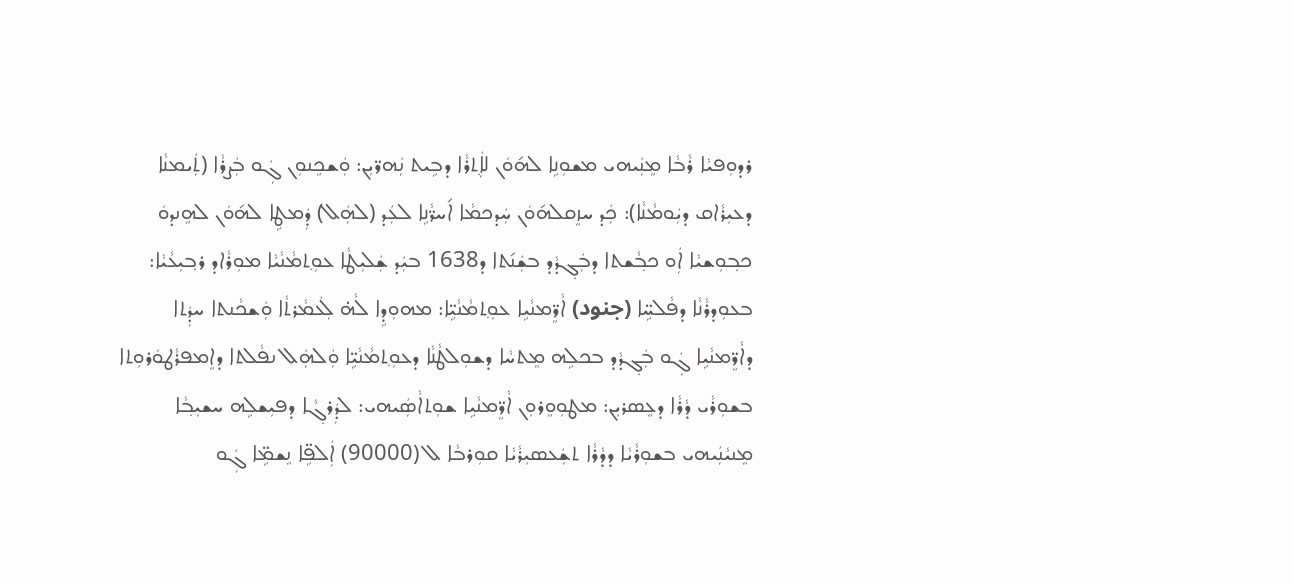ܪܕܘܼܦܝܵܐ ܪܵܒܵܐ ܡܸܢܲܝܗܝ ܡܫܘܼܢܹܐ ܠܗ݇ܘܿܢ ܠܐܲܬ݂ܪܵܐ ܕܒܹܝܬ ܢܲܗܖ̈ܝܼܢ: ܘܲܫܟܸܢܘܼܢ ܓܲܘ ܒܲܨܪܵܐ (ܬܲܝܡܢܵܐ ܕܥܝܼܪܵܐܩ ܕܝܲܘܡܵܢܵܐ): ܟܲܕ ܚܙܸܩܠܗ݇ܘܿܢ ܚܲܕܟܡܵܐ ܐ݇ܚܖ̈ܵܢܹܐ ܠܥܲܕ (ܠܗܲܠ) ܕܲܡܛܹܐ ܠܗ݇ܘܿܢ ܠܗܸܢܕܘܿ
ܟܒ݂ܘܼܫܝܵܐ ܐܲܘ ܟܒ݂ܵܫܬܐ ܕܒܲܓ݂ܕܵܕ ܒܫܲܢ݇ܬܐ ܕ1638 ܒܝܲܕ ܫܲܠܝܼܛܵܐ ܥܘܼܬ݂ܡܵܢܵܝܵܐ ܡܘܼܪܵܐܕ ܪܒ݂ܝܼܥܵܝܵܐ: ܒܥܘܼܕܪܵܢܵܐ ܕܦܵܠܚܹ̈ܐ (جنود) ܐܵܖܸ̈ܡܢܵܝܹܐ ܥܘܼܬ݂ܡܵܢܵܝܹ̈ܐ: ܡܗܘܼܕܹܐ ܠܵܗ̇ ܠܲܥܡܵܪܬܵܐ ܘܲܫܟܵܢܬܐ ܚܕܲܬܐ ܕܐܵܖܸ̈ܡܢܵܝܹܐ ܓܲܘ ܒܲܓ݂ܕܵܕ ܒܟܠܹܗ ܡܸܬܚܵܐ ܕܫܘܼܠܛܵܢܵܐ ܕܥܘܼܬ݂ܡܵܢܵܝܹ̈ܐ ܘܲܠܗܲܠ ܢܦܵܠܬܐ ܕܐܸܡܦܪܵܛܘܿܪܘܼܬܐ ܒܫܘܼܪܵܝ ܕܵܪܵܐ ܕܥܸܣܪܝܼܢ: ܡܛܘܼܘܸܪܘܼܢ ܐܵܖܸ̈ܡܢܵܝܹܐ ܫܘܼܬܐܵܣܲܝܗܝ: ܠܕܲܪܓ݂ܵܐ ܕܦܝܼܫܠܹܗ ܚܫܝܼܒ݂ܵܐ ܡܸܢܝܵܢܲܝܗܝ ܒܫܘܼܪܵܝܵܐ ܕܕܵܪܵܐ ܬܫܲܥܣܝܼܪܵܝܵܐ ܩܘܼܪܒܵܐ ܠ (90000) ܐܲܠܦܹ̈ܐ ܢܸܫܡܹ̈ܐ ܓܲܘ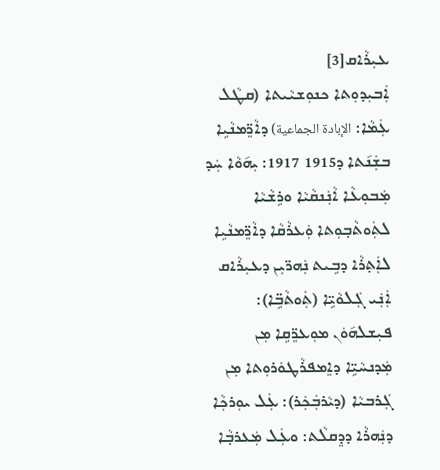ܥܝܼܪܵܐܩ[3]
ܐܲܒܝܼܕܘܼܬܐ ܟܢܘܼܫܝܵܝܬܐ (ܩܛܵܠ ܥܲܡܵܐ: الإبادة الجماعية) ܕܐܵܖܸ̈ܡܢܵܝܹܐ ܒܫܲܢ݇ܬܐ ܕ1915 1917: ܝܼܗ݇ܘܵܐ ܚܲܕ ܡܲܒܘܼܥܵܐ ܐܵܢܲܢܩܵܝܵܐ ܘܪܹܫܵܝܵܐ ܠܬܲܘܬܵܒ݂ܘܼܬܐ ܘܲܥܪܵܩܵܐ ܕܐܵܖܸ̈ܡܢܵܝܹܐ ܠܐܲܬ݂ܪܵܐ ܕܒܹܝܬ ܢܲܗܖ̈ܝܼܢ ܕܥܝܼܪܵܐܩ ܐܲܢܲܝ ܓܲܠܘܵܝܹ̈ܐ (ܬܲܘܬܵܒܹ̈ܐ): ܦܝܼܫܠܗ݇ܘܿܢ ܡܘܼܥܖܸ̈ܩܹܐ ܡܼܢ ܡܲܕܢܚܵܝܹ̈ܐ ܕܐܸܡܦܪܵܛܘܿܪܘܼܬܐ ܡܼܢ ܓܲܪܒܝܵܐ (ܕܝܵܪܒܲܟܲܪ): ܥܲܠ ܝܘܼܪܟ݂ܵܐ ܕܢܲܗܪܵܐ ܕܕܸܩܠܵܬ: ܘܥܲܠ ܡܲܥܪܒ݂ܵܐ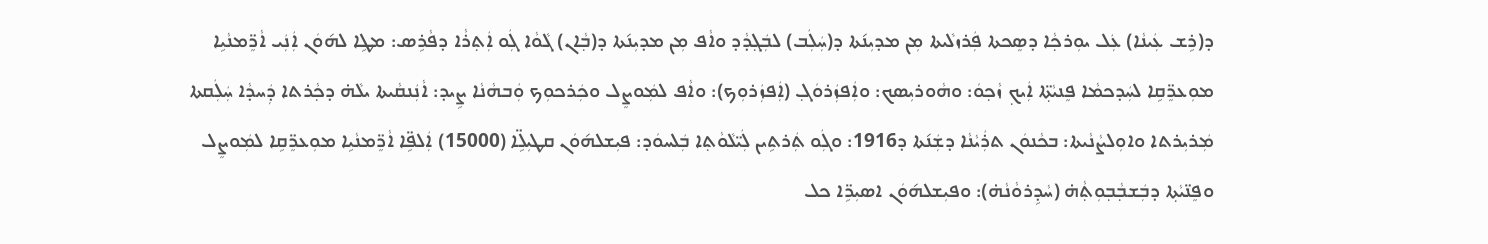ܕ(ܪܹܫ ܥܲܝܢܵܐ) ܥܲܠ ܝܘܼܪܟ݂ܵܐ ܕܣܸܟܬܐ ܦܲܪܙܠܵܝܬܐ ܡܼܢ ܡܕܝܼܢ݇ܬܐ ܕ(ܚܲܠܲܒ) ܠܒܲܓ݂ܕܵܕ ܘܐܵܦ ܡܼܢ ܡܕܝܼܢ݇ܬܐ ܕ(ܒ݂ܵܐܢ) ܓܵܘܵܐ ܓܲܘ ܐܲܬ݂ܪܵܐ ܕܦܵܪܹܣ: ܡܛܹܐ ܠܗ݇ܘܿܢ ܐܲܢܲܝ ܐܵܖܸ̈ܡܢܵܝܹܐ ܡܘܼܥܖܸ̈ܩܹܐ ܠܚܲܕܟܡܵܐ ܦܸܢܝܵܬ݂̈ܐ ܐܲܝܟ݂ ܙܵܟ݂ܘܿ: ܘܗܵܘܪܝܼܣܟ: ܘܐܲܦܙܲܪܘܿܓ݂ (ܐܲܦܙܲܪܘܼܟ): ܘܐܵܦ ܠܡܲܘܨܸܠ ܘܟܲܪܟܘܼܟ ܘܲܒܗܵܢܵܐ ܨܹܝܕ: ܐܵܢܲܢܩܵܝܬܐ ܝܠܵܗ̇ ܕܟ݂ܵܪܬܐ ܕܲܚܕܵܐ ܚܲܠܲܩܬܐ ܡܲܪܝܼܪܬܐ ܘܐܘܼܠܨܵܢܵܝܬܐ: ܒܟܵܢܘܿܢ ܬܪܲܝܵܢܵܐ ܕܫܲܢ݇ܬܐ ܕ1916: ܘܓܲܘ ܬܲܪܬܹܝܢ ܠܲܝ̈ܠܵܘܵܬ݂ܐ ܒܲܠܚܘܿܕ: ܦܝܼܫܠܗ݇ܘܿܢ ܩܛܝܼܠܹ̈ܐ (15000) ܐܲܠܦܹ̈ܐ ܐܵܖܸ̈ܡܢܵܝܹܐ ܡܘܼܥܖܸ̈ܩܹܐ ܠܡܲܘܨܸܠ ܘܦܸܢ̈ܝܵܬ݂ܐ ܕܒܲܫܒ݂ܵܒ݂ܘܼܬ݂ܵܗ̇ (ܚܵܕܹܪܘܵܢܵܗ̇): ܘܦܝܼܫܠܗ݇ܘܿܢ ܐܣܝܼܖܹ̈ܐ ܟܠ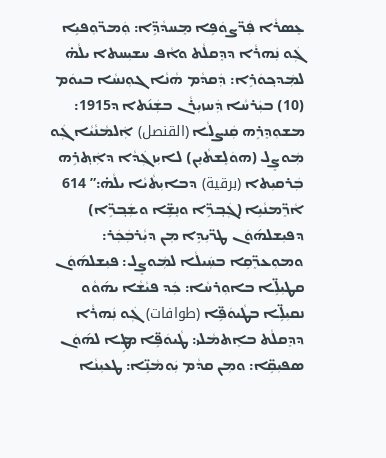ܥܸܣܪܵܐ ܦܲܖ̈ܨܘܿܦܹܐ ܡܸܚܕܵܕܹ̈ܐ: ܘܲܡܖ̈ܘܼܦܝܹܐ ܓܲܘ ܢܲܗܪܵܐ ܕܕܸܩܠܵܬ ܘܐܵܦ ܚܫܝܼܚܬܐ ܝܠܵܗ̇ ܠܡܲܕܟ݂ܘܿܪܹܐ: ܕܲܩܕܵܡ ܗܵܢܵܐ ܓܘܼܢܚܵܐ ܒܝܘܿܡ (10) ܒܝܲܪܚܵܐ ܕܲܚܙܝܼܪܵܢ ܒܫܲܢ݇ܬܐ ܕ1915: ܡܫܘܼܕܸܪܹܗ ܩܲܢܨܠܵܐ (القنصل) ܐܲܠܡܵܢܵܝܵܐ ܓܲܘ ܡܲܘܨܸܠ (ܗܘܿܠܸܫܬܵܝܸܢ) ܠܐܝܼܙܓܲܕܵܐ ܕܐܲܬ݂ܪܹܗ ܒܲܪܩܝܼܬܐ (برقية) ܕܒܐܝܼܬܵܝܵܐ ܝܠܵܗ̇:” 614 ܐܵܖܸ̈ܡܢܵܝܹܐ (ܓܲܒ݂ܖܹ̈ܐ ܘܢܸܫܹ̈ܐ ܘܫܲܒ݂ܖܹ̈ܐ) ܕܦܝܼܫܠܗ݇ܘܿܢ ܛܖ̈ܝܼܕܹܐ ܡܼܢ ܕܝܼܵܪܒܲܟܲܪ: ܘܡܘܼܥܖܸ̈ܩܹܐ ܒܚܲܝܠܵܐ ܠܡܲܘܨܸܠ: ܦܝܼܫܠܗ݇ܘܿܢ ܩܛܝܼܠܹ̈ܐ ܒܐܘܼܪܚܵܐ: ܟܲܕ ܦܝܵܫܵܐ ܝܗ݇ܘܵܘ ܢܩܝܼܠܹ̈ܐ ܒܛܵܝܘܿܦܹ̈ܐ (طوافات) ܓܲܘ ܢܲܗܪܵܐ ܕܕܸܩܠܵܬ ܒܐܸܬܡܵܠܝ: ܛܵܝܘܿܦܹ̈ܐ ܡܛܹܐ ܠܗ݇ܘܿܢ ܣܦܝܼܩܹ̈ܐ: ܘܡܼܢ ܩܕܵܡ ܝܲܘܡܵܢܹ̈ܐ: ܛܥܝܼܢܵܐ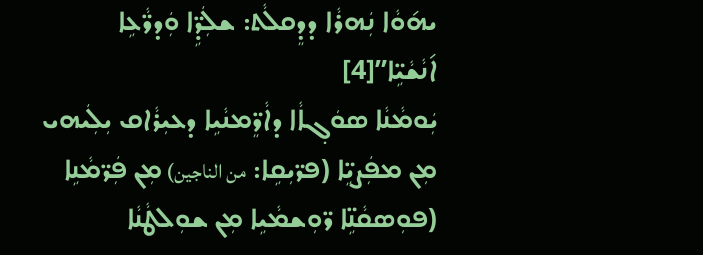ܝܗ݇ܘܵܐ ܢܲܗܪܵܐ ܕܕܸܩܠܵܬ: ܫܠܲܕܹ̈ܐ ܘܲܕܖ̈ܵܥܹܐ ܐ݇ܢܵܫܵܝܹ̈ܐ”[4]
ܝܲܘܡܵܢܵܐ ܣܘܿܓ݂ܐܵܐ ܕܐܵܖܸ̈ܡܢܵܝܹܐ ܕܥܝܼܪܵܐܩ ܝܼܠܲܝܗܝ ܡܼܢ ܡܦܲܨܝܹ̈ܐ (ܦܖ̈ܝܼܩܹܐ: من الناجين) ܡܼܢ ܦܲܖ̈ܡܵܢܹܐ (ܦܘܼܣܩܵܢܹ̈ܐ ܖ̈ܘܼܫܡܵܝܹܐ ܡܼܢ ܫܘܼܠܛܵܢܵܐ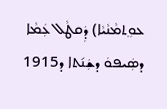ܥܘܼܬ݂ܡܵܢܵܝܵܐ) ܕܲܩܛܵܠ ܥܲܡܵܐ ܕܣܲܝܦܘܿ ܕܫܲܢ݇ܬܐ ܕ1915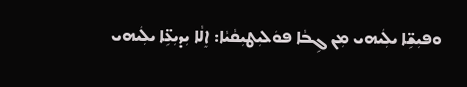ܘܦܝܼܫܹ̈ܐ ܝܠܲܝܗܝ ܡܼܢ ܓܹܒܵܐ ܦܘܿܠܝܼܛܝܼܩܵܝܵܐ: ܐܸܠܵܐ ܝܼܕܝܼܥܹ̈ܐ ܝܠܲܝܗܝ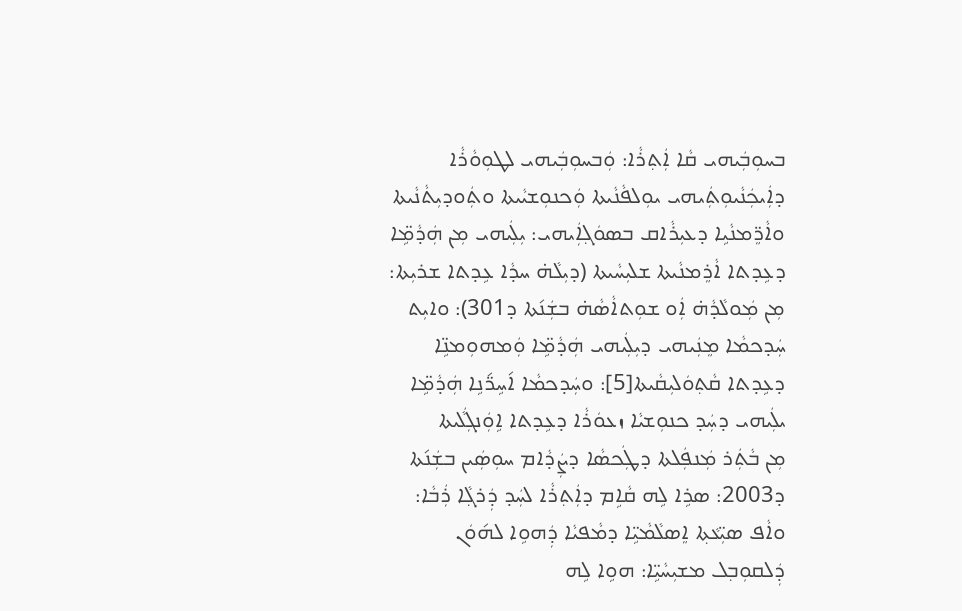ܒܚܘܼܒܲܝܗܝ ܩܵܐ ܐܲܬ݂ܪܵܐ: ܘܲܒܚܘܼܒܲܝܗܝ ܠܛܘܼܘܵܪܵܐ ܕܐܲܝܟܲܢܵܝܘܼܬܲܝܗܝ ܝܘܼܠܦܵܢܵܝܬܐ ܘܲܟܢܘܼܫܝܵܝܬܐ ܘܬܲܘܕܝܼܬܵܢܵܝܬܐ
ܘܐܵܖܸ̈ܡܢܵܝܹܐ ܕܥܝܼܪܵܐܩ ܒܣܘܿܓ݂ܐܲܝܗܝ: ܝܼܠܲܝܗܝ ܡܼܢ ܗܲܕܵܡܹ̈ܐ ܕܥܹܕܬܐ ܐܵܪܸܡܢܵܝܬܐ ܫܠܝܼܚܵܝܬܐ (ܕܝܼܠܵܗ̇ ܚܕܵܐ ܥܹܕܬܐ ܫܪܝܼܬܐ: ܡܼܢ ܡܲܘܠܵܕܵܗ̇ ܐܲܘ ܫܘܼܬܐܵܣܵܗ̇ ܒܫܲܢ݇ܬܐ ܕ301): ܘܐܝܼܬ ܚܲܕܟܡܵܐ ܡܸܢܲܝܗܝ ܕܝܼܠܲܝܗܝ ܗܲܕܵܡܹ̈ܐ ܘܲܡܗܘܼܡܢܹ̈ܐ ܕܥܹܕܬܐ ܩܵܬ݂ܘܿܠܝܼܩܵܝܬܐ[5]: ܘܚܲܕܟܡܵܐ ܐ݇ܚܹܖ̈݇ܢܹܐ ܗܲܕܵܡܹ̈ܐ ܝܠܲܝܗܝ ܕܚܲܕ ܟܢܘܼܫܝܵܐ ܙܥܘܿܪܵܐ ܕܥܹܕܬܐ ܐܹܘܲܢܓܲܠܵܝܬܐ
ܡܼܢ ܒܵܬܲܪ ܡܲܢܦܲܠܬܐ ܕܛܲܟܣܵܐ ܕܨܲܕܵܐܡ ܚܘܼܣܲܝܢ ܒܫܲܢ݇ܬܐ ܕ2003: ܣܪܹܐ ܠܹܗ ܩܵܐܹܡ ܕܐܲܬ݂ܪܵܐ ܠܚܲܕ ܕܲܪܓ݂ܵܐ ܪܲܒܵܐ: ܘܐܵܦ ܣܝܼ̈ܥܵܬ݂ܐ ܐܸܣܠܵܡܵܝܹ̈ܐ ܕܡܵܦܝܵܐ ܕܲܗܘܹܐ ܠܗ݇ܘܿܢ ܕܲܠܩܘܼܒ݂ܠ ܡܫܝܼܚܵܝܹ̈ܐ: ܗܘܹܐ ܠܹܗ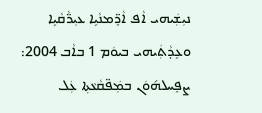ܢܝܼܫܲܝܗܝ ܐܵܦ ܐܵܖܸ̈ܡܢܵܝܹܐ ܥܝܼܖ̈ܵܩܵܝܹܐ ܘܥܹܕܵܬܲܝܗܝ ܒܝܘܿܡ 1 ܒܐܵܒ 2004: ܨܦܸܚܠܗ݇ܘܿܢ ܒܡܲܦ̈ܩܵܥܵܬ݂ܐ ܥܲܠ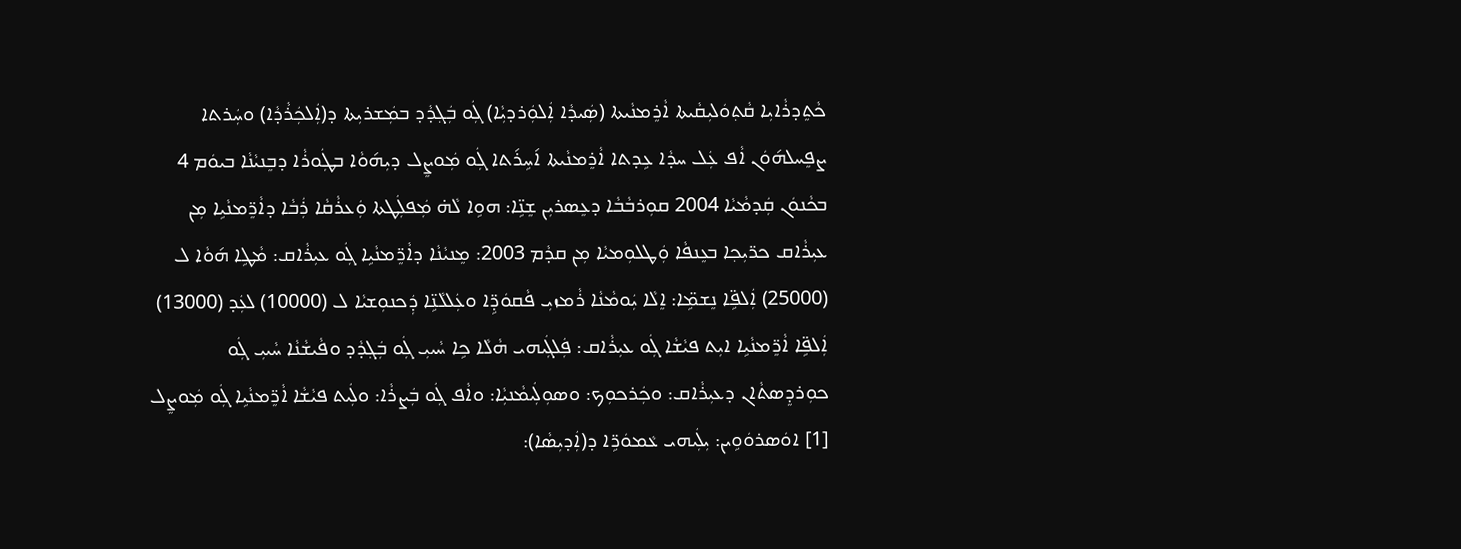ܟܵܬܸܕܪܵܐܝܼܐ ܩܵܬ݂ܘܿܠܝܼܩܵܝܬܐ ܐܵܪܸܡܢܵܝܬܐ (ܣܲܝܕܵܐ ܐܲܠܘܲܪܕܝܼܵܐ) ܓܲܘ ܒܲܓ݂ܕܵܕ ܒܡܲܫܪܝܼܬܐ ܕ(ܐܲܠܟܲܪܵܕܵܐ) ܘܚܲܪܬܐ ܨܦܸܚܠܗ݇ܘܿܢ ܐܵܦ ܥܲܠ ܚܕܵܐ ܥܹܕܬܐ ܐܵܪܸܡܢܵܝܬܐ ܐ݇ܚܹܪ݇ܬܐ ܓܲܘ ܡܲܘܨܸܠ ܕܝܼܗ݇ܘܵܐ ܒܛܲܘܪܵܐ ܕܒܸܢܝܵܢܵܐ ܒܝܘܿܡ 4 ܒܟܵܢܘܿܢ ܩܲܕܡܵܝܵܐ 2004 ܩܘܼܪܒܵܒܵܐ ܕܥܸܣܪܝܼܢ ܫܸܢܹ̈ܐ: ܗܘܹܐ ܠܵܗ̇ ܡܲܦܠܲܛܬܐ ܘܲܥܪܵܩܵܐ ܪܲܒܵܐ ܕܐܵܖܸ̈ܡܢܵܝܹܐ ܡܼܢ ܥܝܼܪܵܐܩ ܟܖ̈ܝܼܟ݂ܐ ܒܥܸܢܦܵܐ ܘܲܛܠܘܼܡܝܵܐ ܡܼܢ ܩܕܵܡ 2003: ܡܸܢܝܵܢܵܐ ܕܐܵܖܸ̈ܡܢܵܝܹܐ ܓܲܘ ܥܝܼܪܵܐܩ: ܡܵܛܹܐ ܗ݇ܘܵܐ ܠ (25000) ܐܲܠܦܹ̈ܐ ܢܸܫܡܹ̈ܐ: ܐܸܠܵܐ ܝܲܘܡܵܢܵܐ ܪܵܡܙܝܼ ܦܵܩܘܿܕܹ̈ܐ ܘܥܲܠܠܵܢܹ̈ܐ ܕܲܟܢܘܼܫܝܵܐ ܠ (10000) ܠܥܲܕ (13000) ܐܲܠܦܹ̈ܐ ܐܵܖܸ̈ܡܢܵܝܹܐ ܐܝܼܬ ܦܝܵܫܵܐ ܓܲܘ ܥܝܼܪܵܐܩ: ܦܲܠܓܲܝܗܝ ܗܵܠܵܐ ܟܹܐ ܚܵܝܝܼ ܓܲܘ ܒܲܓ݂ܕܵܕ ܘܦܵܝܫܵܢܵܐ ܚܵܝܝܼ ܓܲܘ ܟܘܼܪܕܸܣܬܵܐܢ ܕܥܝܼܪܵܐܩ: ܘܟܲܪܟܘܼܟ: ܘܣܘܼܠܲܝܡܵܢܝܼܵܐ: ܘܐܵܦ ܓܲܘ ܒܲܨܪܵܐ: ܘܠܲܝܬ ܦܝܵܫܵܐ ܐܵܖܸ̈ܡܢܵܝܹܐ ܓܲܘ ܡܲܘܨܸܠ
[1] ܐܘܿܣܪܘܿܘܹܝܢ: ܝܼܠܲܝܗܝ ܥܵܡܘܿܖܹ̈ܐ ܕ(ܐܲܕܝܼܣܵܐ):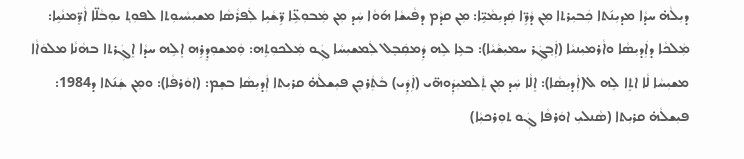ܕܝܼܠܵܗ̇ ܚܕܵܐ ܡܕܝܼܢ݇ܬܐ ܟܲܒܝܼܪܬܐ ܡܼܢ ܕܵܖܹ̈ܐ ܩܲܕܝܼܡܵܝܹ̈ܐ: ܡܼܢ ܩܕܵܡ ܕܦܵܝܫܵܐ ܗ݇ܘܵܐ ܚܲܕ ܡܼܢ ܡܲܒܘܼܥܹ̈ܐ ܖܹ̈ܫܵܝܹܐ ܠܲܦܪܵܣܵܐ ܡܫܝܼܚܵܝܘܼܬܐ ܠܦܘܼܬ݂ ܝܘܼܒܵܠ̈ܐ ܐܵܖܸ̈ܡܢܵܝܹܐ: ܡܲܠܟܵܐ ܕܐܲܕܝܼܣܵܐ ܘܐܵܪܡܝܼܢܝܵܐ (ܐܲܒ݂ܓܲܪ ܚܡܝܼܫܵܝܵܐ): ܒܥܹܐ ܠܹܗ ܕܲܡܩܲܒܸܠ ܠܲܡܫܝܼܚܵܐ ܓܲܘ ܡܲܠܟܘܼܬܹܗ: ܘܲܡܫܘܼܕܸܪܹܗ ܐܸܠܹܗ ܚܕܵܐ ܐܸܓܲܪܬܐ ܒܗܵܢܵܐ ܡܠܘܿܐܵܐ ܡܫܝܼܚܵܐ ܠܵܐ ܐܬܹܐ ܠܹܗ ܠ(ܐܲܕܝܼܣܵܐ): ܐܸܠܵܐ ܚܲܕ ܡܼܢ ܬܲܠܡܝܼܕܲܘܗ̈ܝ (ܐܲܕܲܝ) ܒܵܬܲܪܟܸܢ ܦܝܼܫܠܵܗ̇ ܩܪܝܼܬܐ ܐܲܕܝܼܣܵܐ ܒܫܸܡ: (ܐܘܿܪܦܵܐ): ܘܡܼܢ ܫܲܢ݇ܬܐ ܕ1984: ܦܝܼܫܠܵܗ̇ ܩܪܝܼܬܐ (ܣܵܢܠܝܼ ܐܘܿܪܦܵܐ ܓܲܘ ܬܘܼܪܟܝܼܵܐ)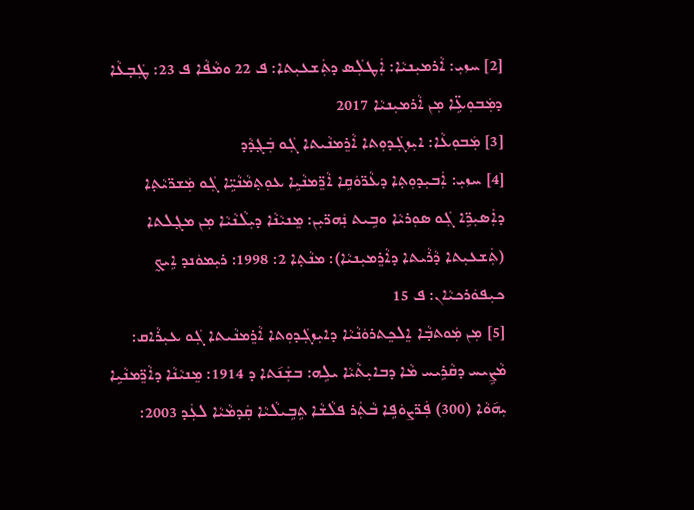[2] ܚܙܝܼ: ܐܵܪܡܝܼܢܝܵܐ: ܐܲܛܠܲܣ ܕܬܲܫܥܝܼܬܐ: ܦ 22 ܘܡܵܦܵܐ ܦ 23: ܛܲܒ݂ܥܵܐ ܕܡܲܒܘܼܥܹ̈ܐ ܡܼܢ ܐܵܪܡܝܼܢܝܵܐ 2017
[3] ܡܲܒܘܼܥܵܐ: ܐܝܼܙܓܲܕܘܼܬܐ ܐܵܪܸܡܢܵܝܬܐ ܓܲܘ ܒܲܓ݂ܕܵܕ
[4] ܚܙܝܼ: ܐܲܒܝܼܕܘܼܬ݂ܐ ܕܥܵܖ̈ܘܿܩܹܐ ܐܵܖܸ̈ܡܢܵܝܹܐ ܥܘܼܬ݂ܡܵܢܵܝܹ̈ܐ ܓܲܘ ܡܲܫܖ̈ܝܵܬ݂ܐ ܕܐܲܣܝܼܖܹ̈ܐ ܓܲܘ ܣܘܼܪܝܵܐ ܘܒܹܝܬ ܢܲܗܖ̈ܝܼܢ: ܡܸܢܝܵܢܵܐ ܕܝܼܠܵܢܵܝܵܐ ܡܼܢ ܡܓ݂ܠܬܐ (ܬܲܫܥܝܼܬܐ ܕܵܪܵܝܬܐ ܕܐܵܪܸܡܝܼܢܝܵܐ): ܡܢܵܬ݂ܐ 2: 1998: ܪܝܼܡܘܿܢܕ ܐܹܝܟ̰ ܟܝܼܦܘܿܪܟܝܵܐܢ: ܦ 15
[5] ܡܼܢ ܡܲܘܬܒ݂ܵܐ ܐܸܠܟܸܬܪܘܿܢܵܝܵܐ ܕܐܝܼܙܓܲܕܘܼܬܐ ܐܵܪܸܡܢܵܝܬܐ ܓܲܘ ܥܝܼܪܵܐܩ: ܡܵܨܹܝܚ ܕܩܵܪܹܝܚ ܡܵܐ ܕܒܐܝܼܬܵܝܵܐ ܝܠܹܗ: ܒܫܲܢ݇ܬܐ ܕ 1914: ܡܸܢܝܵܢܵܐ ܕܐܵܖܸ̈ܡܢܵܝܹܐ ܝܼܗ݇ܘܵܐ (300) ܦܲܖ̈ܨܘܿܦܹܐ ܒܵܬܲܪ ܦܠܵܫܵܐ ܬܹܒܹܝܠܵܝܵܐ ܩܲܕܡܵܝܵܐ ܠܥܲܕ 2003: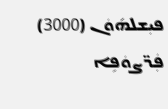ܦܝܼܫܠܗ݇ܘܿܢ (3000) ܦܲܖ̈ܨܘܿܦܹܐ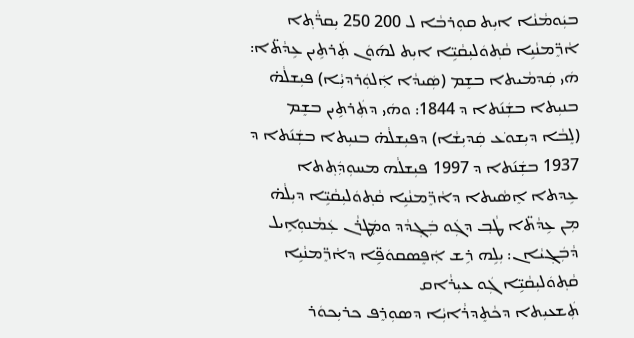ܒܝܲܘܡܵܢܵܐ ܐܝܼܬ ܩܘܼܪܒܵܐ ܠ 200 250 ܝܼܩܖ̈ܵܬ݂ܐ ܐܵܖܸ̈ܡܢܵܝܹܐ ܩܵܬ݂ܘܿܠܝܼܩܵܝܹ̈ܐ ܐܝܼܬ ܠܗ݇ܘܿܢ ܬܲܪܬܹܝܢ ܥܹܕܵܬ̈ܐ: ܗܿܝ ܩܲܕܡܵܝܬܐ ܒܫܸܡ (ܣܲܝܕܵܐ ܐܲܠܘܲܪܕܝܼܵܐ) ܦܝܼܫܠܵܗ̇ ܒܢܝܼܬܐ ܒܫܲܢ݇ܬܐ ܕ 1844: ܘܗܿܝ ܕܬܲܪܬܹܝܢ ܒܫܸܡ (ܠܸܒܵܐ ܕܝܼܫܘ݁ܥ ܩܲܕܝܼܫܵܐ) ܕܦܝܼܫܠܵܗ̇ ܒܢܝܼܬܐ ܒܫܲܢ݇ܬܐ ܕ 1937 ܒܫܲܢ݇ܬܐ ܕ 1997 ܦܝܼܫܠܵܗ ܡܚܘܼܕܲܬ݂ܬܐ ܥܹܕܬܐ ܐܸܣܵܝܬܐ ܕܐܵܖܸ̈ܡܢܵܝܹܐ ܩܵܬ݂ܘܿܠܝܼܩܵܝܹ̈ܐ ܕܝܼܠܵܗ̇ ܡܼܢ ܥܹܕܵܬ̈ܐ ܛܵܒ݂ ܕܓܲܘ ܒܲܓ݂ܕܵܕ ܘܡܲܛܪܵܢ ܥܲܡܵܢܘܼܐܹܝܠ ܕܵܒܲܓ݂ܝܵܐܢ: ܝܼܠܹܗ ܪܹܫ ܐܲܦܸܣܩܘܿܦܹ̈ܐ ܕܐܵܖܸ̈ܡܢܵܝܹܐ ܩܵܬ݂ܘܿܠܝܼܩܵܝܹ̈ܐ ܓܲܘ ܥܝܼܪܵܐܩ
ܬܲܫܥܝܼܬܐ ܕܟܵܬܸܕܪܵܐܝܼܵܐ ܕܣܘܼܪܸܦ ܟܪܝܼܟܘܿܪ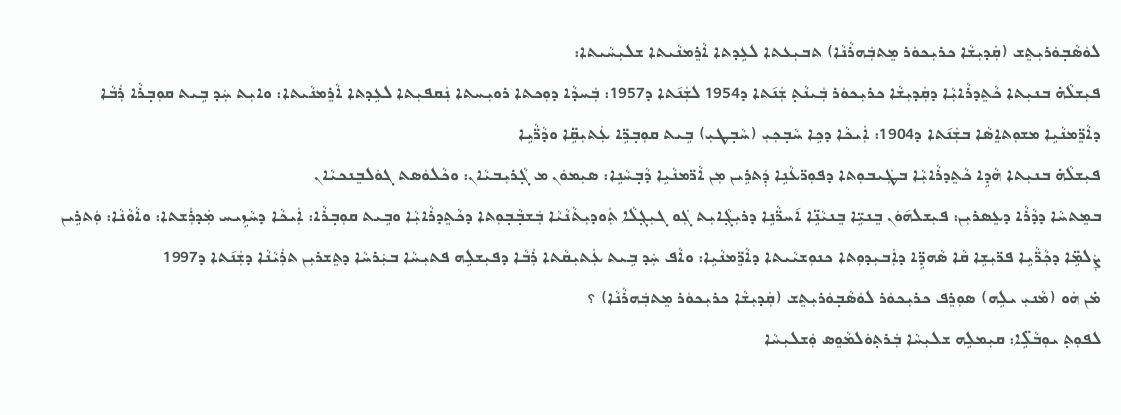ܠܘܿܣܵܒ݂ܘܿܪܝܼܬܸܫ (ܩܲܕܝܼܫܵܐ ܟܪܝܼܟܘܿܪ ܡܸܬܒܲܗܪܵܢܵܐ) ܬܒܝܼܥܬܐ ܠܥܹܕܬܐ ܐܵܪܸܡܢܵܝܬܐ ܫܠܝܼܚܵܝܬܐ:
ܦܝܼܫܠܵܗ̇ ܒܢܝܼܬܐ ܟܵܬܸܕܪܵܐܝܼܵܐ ܕܩܲܕܝܼܫܵܐ ܟܪܝܼܟܘܿܪ ܒܲܝܢܵܬ݂ ܫܲܢ݇ܬܐ ܕ1954 ܠܫܲܢ݇ܬܐ ܕ1957: ܒܲܚܕܵܐ ܕܘܼܟܬܐ ܪܘܝܼܚܬܐ ܢܲܩܦܝܼܬܐ ܠܥܹܕܬܐ ܐܵܪܸܡܢܵܝܬܐ: ܘܐܝܼܬ ܚܲܕ ܒܹܝܬ ܩܘܼܒ݂ܪܵܐ ܪܲܒܵܐ ܕܐܵܖܸ̈ܡܢܵܝܹܐ ܡܫܘܼܬܐܸܣܵܐ ܒܫܲܢ݇ܬܐ ܕ1904: ܐܲܝܟܵܐ ܕܟܹܐ ܚܵܒ݂ܟ݂ܝܼ (ܚܵܒ݂ܛܝܼ) ܒܹܝܬ ܩܘܼܒ݂ܖܹ̈ܐ ܥܲܬܝܼܩܹ̈ܐ ܘܕܵܖ̈ܵܝܹܐ
ܦܝܼܫܠܵܗ̇ ܒܢܝܼܬܐ ܗܵܕܹܐ ܟܵܬܸܕܪܵܐܝܼܵܐ ܒܛܲܝܒܘܼܬܐ ܕܦܘܼܖ̈ܥܵܢܹܐ ܕܲܬܪܹܝܢ ܡܼܢ ܐܵܖ̈ܡܢܵܝܹܐ ܕܵܒ݂ܚܵܢܹܐ: ܣܝܼܡܘܿܢ ܡ ܓ݂ܵܪܝܼܒܝܵܐܢ: ܘܟܵܠܘܿܣܬ ܓܘܿܠܒܸܢܟܝܵܐܢ
ܒܡܸܬܚܵܐ ܕܕܵܪܵܐ ܕܥܸܣܪܝܼܢ: ܦܝܼܫܠܗ݇ܘܿܢ ܒܸܢܝܹ̈ܐ ܒܸܢܝܵܢܹ̈ܐ ܐ݇ܚܖ̈ܵܢܹܐ ܕܪܝܼܓ݂ܵܐܝܼܬ ܓܲܘ ܓܝܼܓ݂ܠܵܐ ܬܲܘܕܝܼܬܵܢܵܝܵܐ ܒܲܫܒ݂ܵܒ݂ܘܼܬܐ ܕܟܵܬܸܕܪܵܐܝܼܵܐ ܘܒܹܝܬ ܩܘܼܒ݂ܪܵܐ: ܐܲܝܟܵܐ ܕܚܵܙܹܝܚ ܡܲܕܪܲܫܬܐ: ܘܐܵܘܵܢܵܐ: ܘܲܬܪܹܝܢ ܨܲܠܡܹ̈ܐ ܕܟ݂ܵܖ̈ܵܝܹܐ ܦܖ̈ܝܼܫܹܐ ܩܵܐ ܣܵܗܕܹ̈ܐ ܕܐܲܒܝܼܕܘܼܬܐ ܟܢܘܼܫܝܵܝܬܐ ܕܐܵܖܸ̈ܡܢܵܝܹܐ: ܘܐܵܦ ܚܲܕ ܒܹܝܬ ܥܲܬܝܼܩܵܬܐ ܪܲܒܵܐ ܕܦܝܼܫܠܹܗ ܦܬܝܼܚܵܐ ܒܝܲܪܚܵܐ ܕܬܸܫܪܝܼܢ ܬܪܲܝܵܢܵܐ ܕܫܲܢ݇ܬܐ ܕ1997
ܡ̇ܢ ܗܿܘ (ܡܵܢܝܼ ܝܠܹܗ) ܣܘܼܪܸܦ ܟܪܝܼܟܘܿܪ ܠܘܿܣܵܒ݂ܘܿܪܝܼܬܸܫ (ܩܲܕܝܼܫܵܐ ܟܪܝܼܟܘܿܪ ܡܸܬܒܲܗܪܵܢܵܐ) ؟
ܠܦܘܼܬ݂ ܝܘܼܒܵܠܹ̈ܐ: ܩܝܼܡܠܹܗ ܫܠܝܼܚܵܐ ܒܲܪܬ݂ܘܿܠܡܵܘܸܣ ܘܲܫܠܝܼܚܵܐ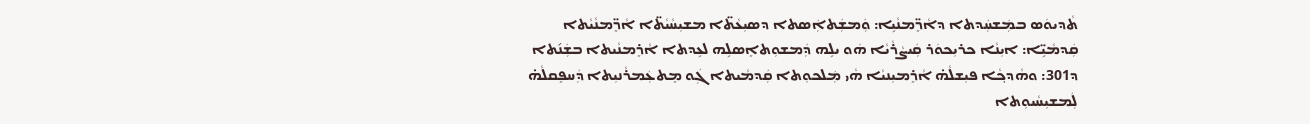ܬܵܕܝܘܿܣ ܒܡܲܫܚܲܕܬܐ ܕܐܵܖܸ̈ܡܢܵܝܹܐ: ܘܲܡܫܲܬܐܲܣܬܐ ܕܣܝܼܥܵܬ̈ܐ ܡܫܝܼܚܵܝܵܬ̈ܐ ܐܵܖܸ̈ܡܢܵܝܵܬܐ ܩܲܕܡܵܝܹ̈ܐ: ܐܝܼܢܵܐ ܟܪܝܼܟܘܿܪ ܩܲܝܨܵܪܵܝܵܐ ܗܿܘ ܝܠܹܗ ܕܲܡܫܘܼܬܐܸܣܠܹܗ ܠܥܹܕܬܐ ܐܵܪܸܡܢܵܝܬܐ ܒܫܲܢ݇ܬܐ ܕ301: ܘܗܵܕܟ݂ܵܐ ܦܝܼܫܠܵܗ̇ ܐܵܪܸܡܝܼܢܝܵܐ ܗܵܝ ܡܲܠܟܘܼܬܐ ܩܲܕܡܵܝܬܐ ܓܲܘ ܡܸܬܥܲܡܪܵܢܝܼܬܐ ܕܲܚܦܸܩܠܵܗ̇ ܠܲܡܫܝܼܚܵܝܘܼܬܐ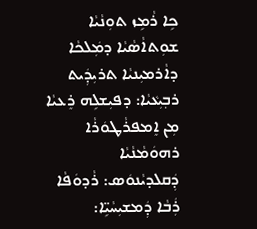ܟܹܐ ܪܵܡܹܙ ܬܘܼܢܵܝܵܐ ܫܘܼܬܐܵܣܵܝܵܐ ܕܡܲܠܟܵܐ ܕܐܵܪܡܝܼܢܝܵܐ ܬܪܝܼܕܲܝܬ ܪܒ݂ܝܼܥܵܝܵܐ: ܕܦܝܼܫܠܹܗ ܪܸܥܝܵܐ ܡܼܢ ܐܸܡܦܪܵܛܘܿܪܵܐ ܪܗܘܿܡܵܢܵܝܵܐ ܕܲܩܠܕܝܵܢܘܿܣ: ܪܵܕܘܿܦܵܐ ܪܲܒܵܐ ܕܲܡܫܝܼܚܵܝܹ̈ܐ: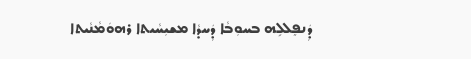ܕܲܢܦܸܠܠܹܗ ܒܚܘܼܒܵܐ ܕܲܚܕܵܐ ܡܫܝܼܚܵܝܬܐ ܪܗܘܿܡܵܢܵܝܬܐ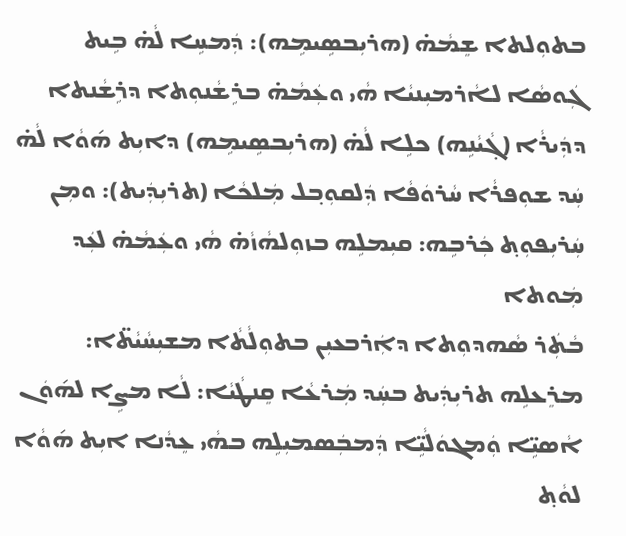ܒܬܘܼܠܬܐ ܫܸܡܵܗ̇ (ܗܪܝܼܒܣܹܝܡܹܗ): ܕܲܡܚܹܐ ܠܵܗ̇ ܒܹܝܬ ܓܲܘܣܵܐ ܠܐܵܪܡܝܼܢܝܵܐ ܗܵܝ ܘܥܲܡܵܗ̇ ܒܪܹܫܵܢܘܼܬܐ ܕܪܹܫܵܢܬܐ ܕܕܲܝܪܵܐ (ܓ݂ܵܝܵܢܹܗ) ܟܠܹܐ ܠܵܗ̇ (ܗܪܝܼܒܣܹܝܡܹܗ) ܕܐܝܼܬ ܗ݇ܘܵܐ ܠܵܗ̇ ܚܲܕ ܫܘܼܦܪܵܐ ܚܵܪܘܿܦܵܐ ܕܲܠܩܘܼܒ݂ܠ ܡܲܠܟܵܐ (ܬܪܝܼܕܲܝܬ): ܘܡܼܢ ܚܲܪܝܼܦܘܼܬ݂ ܟܲܪܒܹܗ: ܩܝܼܡܠܹܗ ܒܙܘܼܠܗܵܙܵܗ̇ ܗܵܝ ܘܥܲܡܵܗ̇ ܠܥܲܕ ܡܲܘܬܐ
ܒܵܬܲܪ ܣܵܗܕܘܼܬܐ ܕܐܲܪܒܥܝܼܢ ܒܬܘܼܠܵܬܵܐ ܡܫܝܼܚܵܝܵܬ̈ܐ: ܡܪܸܥܠܹܗ ܬܪܝܼܕܲܝܬ ܒܚܲܕ ܡܲܪܥܵܐ ܩܸܢܛܵܝܵܐ: ܠܵܐ ܡܨܹܐ ܠܗ݇ܘܿܢ ܐܵܣܝܹ̈ܐ ܘܲܡܓܘܿܠܵܝܹ̈ܐ ܕܲܡܒܲܣܡܝܼܠܹܗ ܒܗܵܝ ܥܸܕܵܢܐ ܐܝܼܬ ܗ݇ܘܵܐ ܠܘܵܬ݂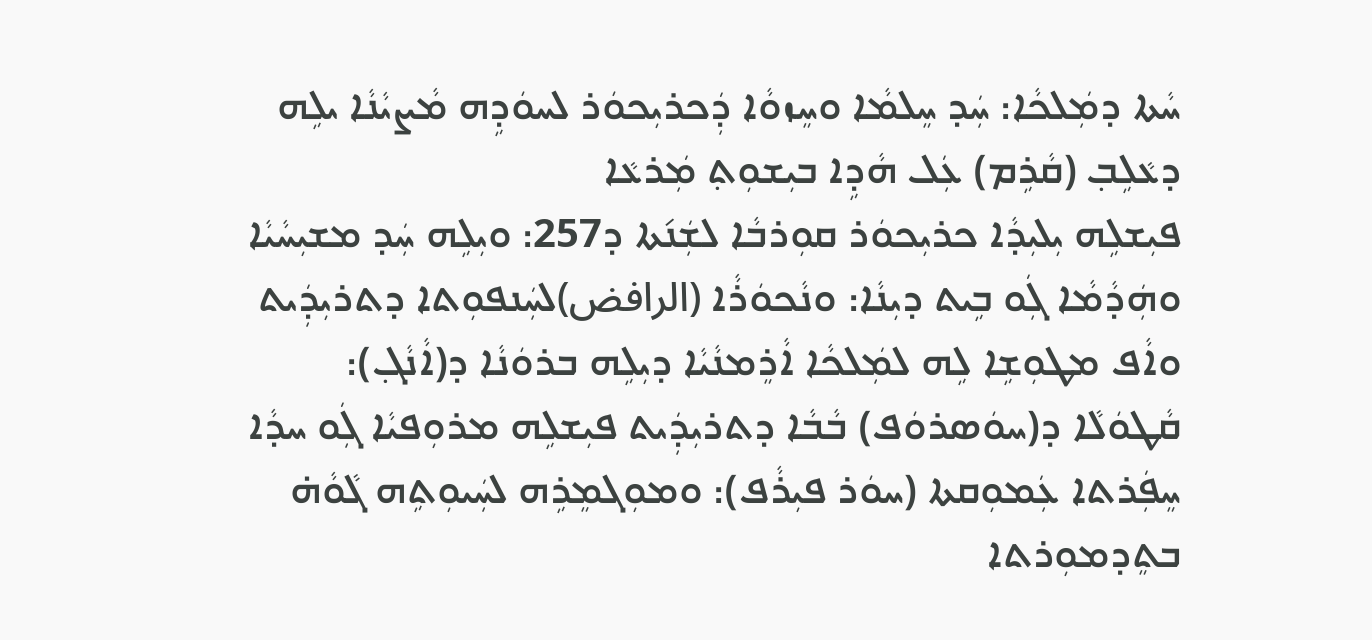ܚܵܬܐ ܕܡܲܠܟܵܐ: ܚܲܕ ܚܸܠܡܵܐ ܘܚܸܙܘܵܐ ܕܲܟܪܝܼܟܘܿܪ ܠܚܘܿܕܹܗ ܡܵܨܝܵܢܵܐ ܝܠܹܗ ܕܥܵܠܹܒ݂ (ܩܵܪܹܡ) ܥܲܠ ܗܵܕܹܐ ܒܝܼܫܘܼܬ݂ ܡܲܪܥܵܐ
ܦܝܼܫܠܹܗ ܝܼܠܝܼܕܵܐ ܟܪܝܼܟܘܿܪ ܩܘܼܪܒܵܐ ܠܫܲܢ݇ܬܐ ܕ257: ܘܝܼܠܹܗ ܚܲܕ ܡܫܝܼܚܵܝܵܐ ܘܗܲܕܵܡܵܐ ܓܲܘ ܒܹܝܬ ܕܝܼܢܵܐ: ܘܢܵܟܘܿܪܵܐ (الرافض)ܠܚܲܢܦܘܼܬܐ ܕܬܪܝܼܕܲܝܬ ܘܐܵܦ ܡܛܘܼܫܹܐ ܠܹܗ ܠܡܲܠܟܵܐ ܐܵܪܸܡܢܵܝܵܐ ܕܝܼܠܹܗ ܒܪܘܿܢܵܐ ܕ(ܐܵܢܵܓ݂): ܩܵܛܘܿܠܵܐ ܕ(ܚܘܿܣܪܘܿܦ) ܒܵܒܵܐ ܕܬܪܝܼܕܲܝܬ ܦܝܼܫܠܹܗ ܡܪܘܼܦܝܵܐ ܓܲܘ ܚܕܵܐ ܚܸܦܲܪܬܐ ܥܲܡܘܼܩܬܐ (ܚܘܿܪ ܦܝܼܪܵܦ): ܘܡܘܼܓܡܸܪܹܗ ܠܚܲܝܘܼܬܹܗ ܓܵܘܵܗ̇ ܒܬܸܕܡܘܼܪܬܐ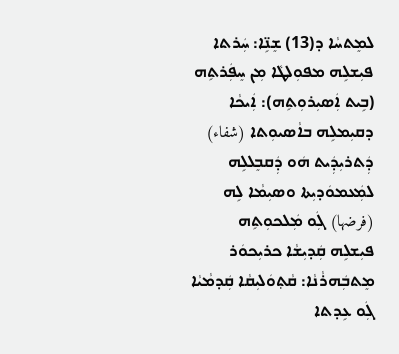ܠܡܸܬܚܵܐ ܕ(13) ܫܸܢܹ̈ܐ: ܚܲܪܬܐ ܦܝܼܫܠܹܗ ܡܦܘܼܠܛܵܐ ܡܼܢ ܚܸܦܲܪܬܹܗ (ܒܹܝܬ ܐܲܣܝܼܪܘܼܬܹܗ): ܐܲܝܟܵܐ ܕܩܝܼܡܠܹܗ ܒܐܵܣܝܘܼܬܐ (شفاء) ܕܲܬܪܝܼܕܲܝܬ ܗܿܘ ܕܲܩܒܸܠܠܹܗ ܠܡܲܥܡܘܿܕܝܼܬܐ ܘܣܝܼܡܵܐ ܠܹܗ (فرضها) ܓܲܘ ܡܲܠܟܘܼܬܹܗ
ܦܝܼܫܠܹܗ ܩܲܕܝܼܫܵܐ ܟܪܝܼܟܘܿܪ ܡܸܬܒܲܗܪܵܢܵܐ: ܩܵܬ݂ܘܿܠܝܼܩܵܐ ܩܲܕܡܵܝܵܐ ܓܲܘ ܥܹܕܬܐ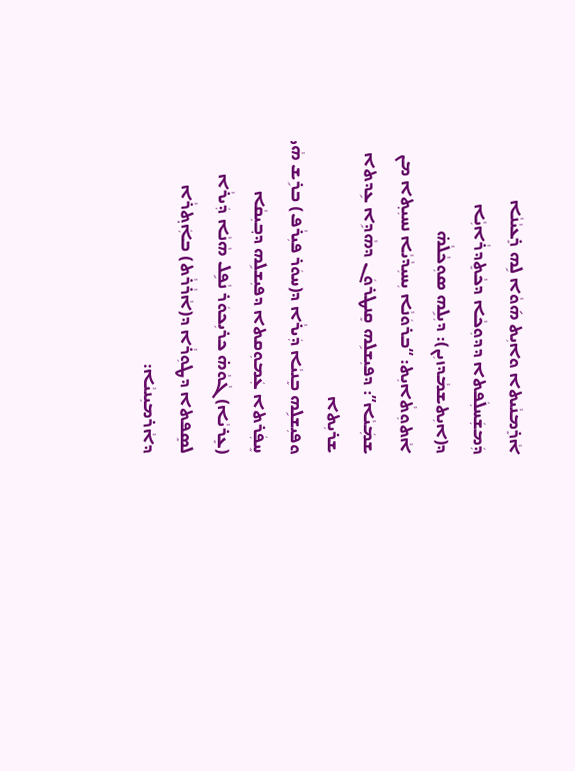ܐܵܪܸܡܢܵܝܬܐ ܘܐܝܼܬ ܗ݇ܘܵܐ ܠܹܗ ܪܸܥܝܵܢܵܐ ܕܲܡܫܲܚܠܲܦܬܐ ܕܕܘܼܟܵܐ ܕܟܵܬܸܕܪܵܐܝܼܵܐ ܕ(ܐܝܼܬܫܡܵܕܙܝܼܢ): ܕܝܼܠܹܗ ܣܘܼܟܵܠܵܗ̇ ܐܵܬܘܼܬܵܐܝܼܬ: “ܒܪܘܿܢܵܐ ܝܼܚܝܼܕܵܝܵܐ ܢܚܝܼܬ݂ܐ ܡܢ ܫܡܲܝܵܐ”: ܕܦܝܼܫܠܹܗ ܩܸܢܛܪܘܿܢ ܕܗܵܕܹܐ ܥܹܕܬܐ ܫܪܝܼܬܐ
ܘܦܝܼܫܠܹܗ ܒܸܢܝܵܐ ܕܲܝܪܵܐ ܕ(ܚܘܿܪ ܦܝܼܪܵܦ) ܒܪܹܫ ܗܵܝ ܚܸܦܲܪܬܐ ܥܲܡܘܼܩܬܐ ܕܦܝܼܫܠܹܗ ܕܒ݂ܝܼܩܵܐ (ܥܸܪܝܵܐ) ܓܵܘܵܗ̇ ܟܪܝܼܟܘܿܪ ܢܵܦܹܠ ܗܵܢܵܐ ܕܲܝܪܵܐ ܠܣܸܦܬܐ ܕܛܘܼܪܵܐ ܕ(ܐܵܪܵܪܵܬ) ܒܐܲܬ݂ܪܵܐ ܕܐܵܪܡܝܼܢܝܵܐ: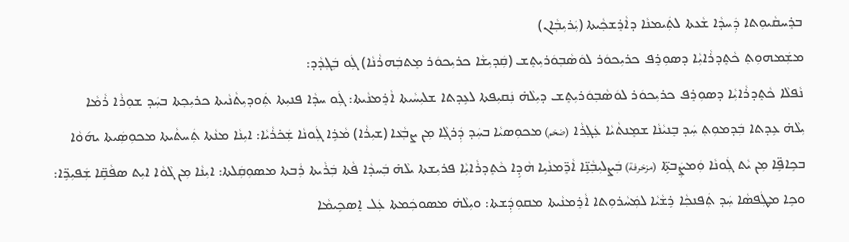ܒܪܸܚܩܵܝܘܼܬܐ ܕܲܚܕܵܐ ܫܵܥܬܐ ܠܬܲܝܡܢܵܐ ܕܐܵܪܸܫܟ݂ܵܝܬܐ (ܝܲܪܝܼܒ݂ܵܐܢ)
ܡܫܲܡܗܘܼܬ݂ ܟܵܬܸܕܪܵܐܝܼܵܐ ܕܣܘܼܪܸܦ ܟܪܝܼܟܘܿܪ ܠܘܿܣܵܒ݂ܘܿܪܝܼܬܸܫ (ܩܲܕܝܼܫܵܐ ܟܪܝܼܟܘܿܪ ܡܸܬܒܲܗܪܵܢܵܐ) ܓܲܘ ܒܲܓ݂ܕܵܕ:
ܢܵܦܠܵܐ ܟܵܬܸܕܪܵܐܝܼܵܐ ܕܣܘܼܪܸܦ ܟܪܝܼܟܘܿܪ ܠܘܿܣܵܒ݂ܘܿܪܝܼܬܸܫ ܕܝܼܠܵܗ̇ ܢܲܩܝܼܦܬܐ ܠܥܹܕܬܐ ܫܠܝܼܚܵܝܬܐ ܐܵܪܸܡܢܵܝܬܐ: ܓܲܘ ܚܕܵܐ ܦܢܝܼܬܐ ܬܲܘܕܝܼܬܵܢܵܝܬܐ ܟܪܝܼܟ݂ܬܐ ܒܚܲܕ ܫܘܼܪܵܐ ܪܵܡܵܐ
ܝܼܠܵܗ̇ ܥܹܕܬܐ ܒܲܕܡܘܼܬ݂ ܚܲܕ ܒܸܢܝܵܢܵܐ ܫܡܸܢܬܵܝܵܐ ܥܲܓ݂ܪܵܐ (ضخم) ܡܟܘܼܣܝܵܐ ܒܚܲܕ ܕܲܪܓ݂ܵܐ ܡܼܢ ܨܒ݂ܵܥܵܐ (ܫܝܼܪܵܐ) ܡܵܪܹܐ ܓܲܘܢܵܐ ܫܲܟ̇ܪܵܝܵܐ: ܐܝܼܢܵܐ ܡܢܵܬܐ ܬܲܚܬܵܝܬܐ ܡܟܘܼܣܲܝܬܐ ܝܗ݇ܘܵܐ ܒܟܹܐܦܹ̈ܐ ܡܼܢ ܝܵܬ ܓܲܘܢܵܐ ܘܲܡܨܲܒܬܹ̈ܐ (مزخرفة) ܒܲܨܠܝܼܒ݂ܵܢܹ̈ܐ ܐܵܖܸ̈ܡܢܵܝܹܐ ܗܵܕܹܐ ܟܵܬܸܕܪܵܐܝܼܵܐ ܦܪܝܼܫܬܐ ܝܠܵܗ̇ ܒܲܚܕܵܐ ܦܵܬܐ ܒܲܪܵܝܬܐ ܪܲܒܬܐ ܡܣܘܼܩܲܠܬܐ: ܐܝܼܢܵܐ ܡܼܢ ܓܵܘܵܐ ܐܝܼܬ ܣܦܵܩܹ̈ܐ ܫܲܦܝܼܖܹ̈ܐ: ܘܟܹܐ ܡܛܲܦܣܵܐ ܚܲܕ ܬܲܦܢܟ݂ܵܐ ܪܹܫܵܝܵܐ ܠܡܲܚܵܪܘܼܬܐ ܐܵܪܸܡܢܵܝܬܐ ܡܩܘܼܕܲܫܬܐ: ܘܝܼܠܵܗ̇ ܡܣܘܟܲܡܬܐ ܥܲܠ ܐܸܣܟܹܝܡܵܐ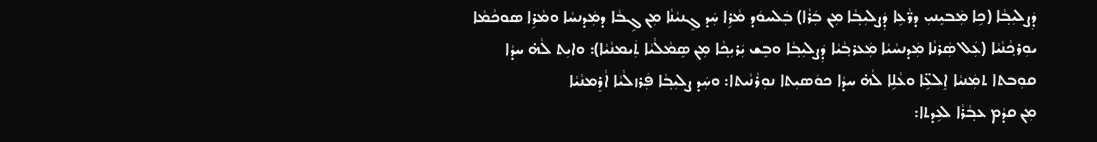ܕܲܨܠܝܼܒ݂ܵܐ (ܟܹܐ ܡܲܒܝܸܢܝܼ ܕܖ̈ܵܥܹܐ ܕܲܨܠܝܼܒ݂ܵܐ ܡܼܢ ܒܲܪܵܐ) ܒܲܠܚܘܿܕ ܡܵܪܹܐ ܚܲܕ ܓܸܢܝܵܢܵܐ ܡܼܢ ܓܹܒܵܐ ܕܡܲܕܢܚܵܐ ܘܡܵܪܹܐ ܣܘܟܵܡܵܐ ܝܘܼܪܟ݂ܵܢܵܝܵܐ (ܥܲܠ ܣܲܪܢܵܐ ܡܲܕܢܚܵܝܵܐ ܡܲܥܪܒ݂ܵܝܵܐ ܕܲܨܠܝܼܒ݂ܵܐ ܘܒܸܫ ܝܲܪܝܼܟ݂ܵܐ ܡܼܢ ܣܸܡܵܠܵܝܵܐ ܬܲܝܡܢܵܝܵܐ): ܘܐܝܼܬ ܠܵܗ̇ ܚܕܵܐ ܩܘܼܒܬܐ ܬܡܲܢܝܵܐ ܐܸܠܥܹ̈ܐ ܘܥܵܠܹܐ ܠܵܗ̇ ܚܕܵܐ ܟܘܿܣܝܼܬܐ ܢܘܼܪܵܢܵܝܬܐ: ܘܚܲܕ ܨܠܝܼܒ݂ܵܐ ܦܲܪܙܠܵܝܵܐ ܐܵܪܸܡܢܵܝܵܐ
ܡܼܢ ܩܕܵܡ ܥܒ݂ܵܪܵܐ ܠܥܹܕܬܐ: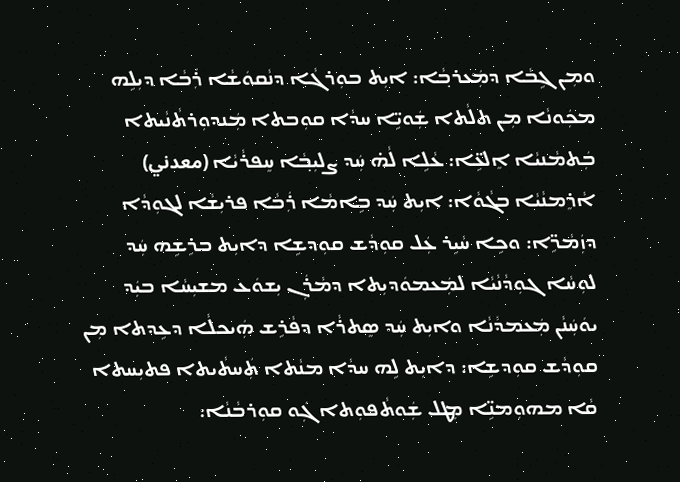ܘܡܼܢ ܓܹܒܵܐ ܕܡܲܥܪܒ݂ܵܐ: ܐܝܼܬ ܒܘܼܪܓܵܐ ܕܢܵܩܘܿܫܵܐ ܪܲܒܵܐ ܕܝܼܠܹܗ ܡܟܲܘܢܵܐ ܡܼܢ ܬܠܵܬܐ ܫܲܘܝܹ̈ܐ ܚܕܵܐ ܩܘܼܒܬܐ ܡܲܢܕܘܼܪܬܵܢܵܝܬܐ ܒܲܬܡܵܢܝܵܐ ܐܸܠܥܹ̈ܐ: ܥܵܠܹܐ ܠܵܗ̇ ܚܲܕ ܨܠܝܼܒ݂ܵܐ ܚܸܦܪܵܝܵܐ (معدني) ܐܵܪܸܡܢܵܝܵܐ ܒܓܵܘܵܐ: ܐܝܼܬ ܚܲܕ ܒܹܐܡܵܐ ܪܲܒܵܐ ܦܪܝܼܫܵܐ ܠܓܘܼܕܵܐ ܕܙܲܡܵܖܹ̈ܐ: ܘܟܹܐ ܚܵܝܹܪ ܥܲܠ ܩܘܼܕܵܫ ܩܘܼܕܫܹܐ ܕܐܝܼܬ ܒܪܹܫܹܗ ܚܲܕ ܠܘܼܚܵܐ ܓܘܼܕܵܢܵܝܵܐ ܠܡܲܥܡܘܿܕܝܼܬܐ ܕܡܵܪܲܢ ܝܼܫܘܿܥ ܡܫܝܼܚܵܐ ܒܝܲܕ ܝܘܿܚܲܢܵܢ ܡܲܥܡܕܵܢܵܐ ܘܐܝܼܬ ܚܲܕ ܣܸܬܪܵܐ ܕܦܵܪܹܫ ܗܲܝܟܠܵܐ ܕܥܹܕܬܐ ܡܼܢ ܩܘܼܕܵܫ ܩܘܼܕܫܹܐ: ܕܐܝܼܬ ܠܹܗ ܚܕܵܐ ܡܢܵܬܐ ܬܲܚܬܵܝܬܐ ܦܬܝܼܚܬܐ ܩܵܐ ܡܗܘܼܡܢܹ̈ܐ ܡܸܛܠ ܫܲܘܬܵܦܘܼܬܐ ܓܲܘ ܩܘܼܪܒܵܢܵܐ: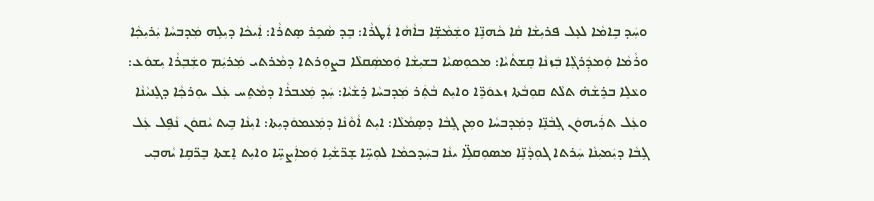ܘܚܲܕ ܒܹܐܡܵܐ ܠܥܸܠ ܦܪܝܼܫܵܐ ܩܵܐ ܟܵܗܢܹ̈ܐ ܘܫܲܡܵܫܹ̈ܐ ܒܐܵܗܵܐ ܐܲܛܪܵܐ: ܒܸܕ ܣܵܟܹܪ ܣܸܬܪܵܐ: ܐܲܝܟܵܐ ܕܝܼܠܹܗ ܡܲܕܒܚܵܐ ܝܲܪܝܼܟ݂ܵܐ ܘܪܵܡܵܐ ܘܲܡܕܲܪܓ݂ܵܐ ܒܲܙܢܵܐ ܩܸܫܬܵܝܵܐ: ܡܟܘܼܣܝܵܐ ܒܫܝܼܫܵܐ ܘܲܡܣܲܩܠܵܐ ܒܨܘܼܪܬܐ ܕܡܵܪܬܝ ܡܲܪܝܲܡ ܘܫܲܒ݂ܪܵܐ ܝܼܫܘܿܥ: ܘܥܵܠܹܐ ܒܪܹܫܵܗ̇ ܬܠܵܬ ܩܘܼܒܵܬܐ ܙܥܘܿܖܹ̈ܐ ܘܐܝܼܬ ܒܵܬܲܪ ܡܲܕܒܚܵܐ ܪܹܫܵܝܵܐ: ܚܲܕ ܡܲܥܒܪܵܐ ܕܡܵܬܹܚ ܥܲܠ ܝܘܼܪܟ݂ܵܐ ܕܓܸܢܝܵܢܵܐ ܘܥܲܠ ܬܪܲܝܗܘܿܢ ܓܹܒܵܢܹ̈ܐ ܕܡܲܕܒܚܵܐ ܘܡܼܢ ܓܹܒܵܐ ܕܣܸܡܵܠܵܐ: ܐܝܼܬ ܐܵܘܵܢܵܐ ܕܡܲܥܡܘܿܕܝܼܬܐ: ܐܝܼܢܵܐ ܒܹܝܬ ܝܵܩܘܿܢ ܢܵܦܹܠ ܥܲܠ ܓܹܒܵܐ ܕܝܲܡܝܼܢܵܐ ܚܲܪܬܐ ܓܘܼܕܵܢܹ̈ܐ ܡܣܘܼܩܠܹ̈ܐ ܝܢܵܐ ܒܚܲܕܟܡܵܐ ܠܘܼܚܹ̈ܐ ܫܸܖ̈ܫܵܝܹܐ ܘܲܡܐܲܨܚܹ̈ܐ ܘܐܝܼܬ ܐܸܫܬܐ ܒܸܖ̈ܩܹܐ ܝܵܗܒ݂ܝ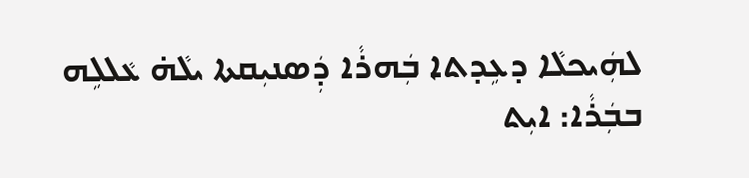ܠܗܲܝܟܠܵܐ ܕܥܹܕܬܐ ܒܲܗܪܵܐ ܕܲܣܢܝܼܩܬܐ ܝܠܵܗ̇ ܥܵܠܠܹܗ
ܒܒܲܪܵܐ: ܐܝܼܬ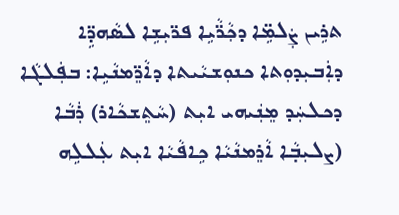ܬܪܹܝܢ ܨܲܠܡܹ̈ܐ ܕܟ݂ܵܖ̈ܵܝܹܐ ܦܖ̈ܝܼܫܹܐ ܠܣܵܗܕܹ̈ܐ ܕܐܲܒܝܼܕܘܼܬܐ ܟܢܘܼܫܝܵܝܬܐ ܕܐܵܖܸ̈ܡܢܵܝܹܐ: ܒܦܲܠܓܵܐ ܕܟܠܚܲܕ ܡܸܢܲܝܗܝ ܐܝܼܬ (ܚܵܬܸܫܟܵܐܪ) ܪܲܒܵܐ (ܨܠܝܼܒ݂ܵܐ ܐܵܪܸܡܢܵܝܵܐ ܟܹܐܦܵܝܵܐ ܐܝܼܬ ܥܲܠܠܹܗ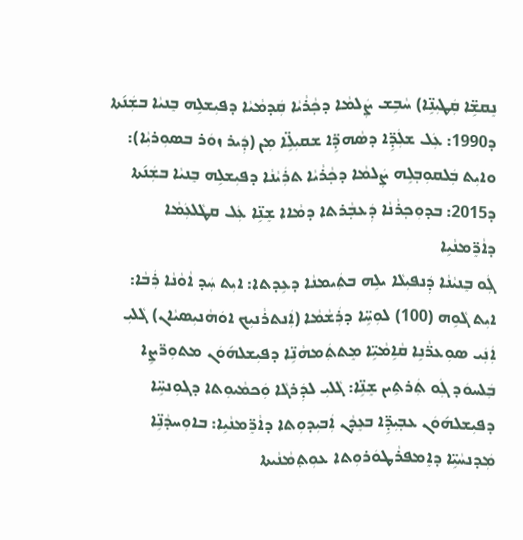ܢܸܩܫܹ̈ܐ ܩܲܛܝܼܢܹ̈ܐ) ܚܵܒܹܫ ܨܲܠܡܵܐ ܕܟ݂ܵܪܵܝܵܐ ܩܲܕܡܵܝܵܐ ܕܦܝܼܫܠܹܗ ܒܸܢܝܵܐ ܒܫܲܢ݇ܬܐ ܕ1990: ܥܲܠ ܫܠܲܕܹ̈ܐ ܕܣܵܗܕܹ̈ܐ ܫܩܝܼܠܹ̈ܐ ܡܼܢ (ܕܲܝܪ ܙܘܿܪ ܒܣܘܼܪܝܼܵܐ): ܘܐܝܼܬ ܒܲܠܩܘܼܒ݂ܠܹܗ ܨܲܠܡܵܐ ܕܟ݂ܵܪܵܝܵܐ ܬܪܲܝܵܢܵܐ ܕܦܝܼܫܠܹܗ ܒܸܢܝܵܐ ܒܫܲܢ݇ܬܐ ܕ2015: ܒܕܘܼܟ݂ܪܵܢܵܐ ܕܲܥܒ݂ܵܪܬܐ ܕܡܵܐܐ ܫܸܢܹ̈ܐ ܥܲܠ ܩܛܵܠܥܲܡܵܐ ܕܐܵܖܸ̈ܡܢܵܝܹܐ
ܓܲܘ ܒܸܢܝܵܢܵܐ ܕܲܢܦܝܼܠܵܐ ܝܠܹܗ ܒܬܲܝܡܢܵܐ ܕܥܹܕܬܐ: ܐܝܼܬ ܚܲܕ ܐܵܘܵܢܵܐ ܪܲܒܵܐ: ܐܝܼܬ ܓܵܘܹܗ (100) ܠܘܼܚܹ̈ܐ ܕܪܲܫܵܡܵܐ (ܐܲܢܬܪܵܢܝܼܟ ܐܘܿܗܵܢܝܼܣܝܵܐܢ) ܓܵܠܝܼ ܐܲܢܲܝ ܣܘܼܥܖ̈ܵܢܹܐ ܩܵܐܹܡܵܝܹ̈ܐ ܡܸܬܬܲܡܗܵܢܹ̈ܐ ܕܦܝܼܫܠܗ݇ܘܿܢ ܡܬܘܼܖ̈ܨܹܐ ܒܲܠܚܘܿܕ ܓܲܘ ܬܲܪܬܹܝܢ ܫܸܢܹ̈ܐ: ܓܵܠܝܼ ܠܕܲܪܓܵܐ ܘܲܟܡܵܝܘܼܬܐ ܕܓܘܼܢܚܹ̈ܐ ܕܦܝܼܫܠܗ݇ܘܿܢ ܥܒ݂ܝܼܕܹ̈ܐ ܒܥܸܕܵܢ ܐܲܒܝܼܕܘܼܬܐ ܕܐܵܖܸ̈ܡܢܵܝܹܐ: ܒܐܘܼܚܕܵܢܹ̈ܐ ܡܲܕܢܚܵܝܹ̈ܐ ܕܐܸܡܦܪܵܛܘܿܪܘܼܬܐ ܥܘܼܬ݂ܡܵܢܵܝܬܐ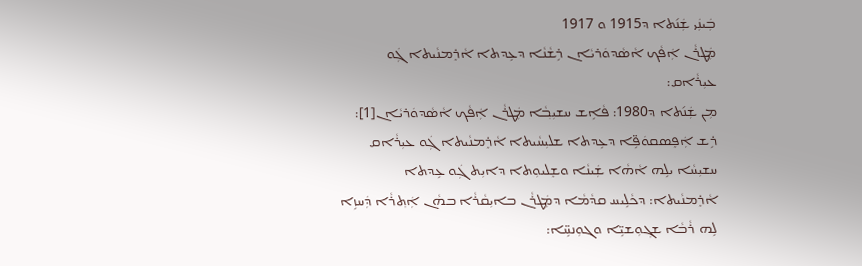ܒܲܝܢܲܝ ܫܲܢ݇ܬܐ ܕ1915 ܘ 1917
ܡܲܛܪܵܢ ܐܲܦܵܟ ܐܵܣܵܕܘܿܪܝܵܐܢ ܪܹܫܵܢܵܐ ܕܥܹܕܬܐ ܐܵܪܸܡܢܵܝܬܐ ܓܲܘ ܥܝܼܪܵܐܩ:
ܡܼܢ ܫܲܢ݇ܬܐ ܕ1980: ܦܵܐܹܫ ܚܫܝܼܒ݂ܵܐ ܡܲܛܪܵܢ ܐܲܦܵܟ ܐܵܣܵܕܘܿܪܝܵܐܢ[1]: ܪܹܫ ܐܲܦܸܣܩܘܿܦܹ̈ܐ ܕܥܹܕܬܐ ܫܠܝܼܚܵܝܬܐ ܐܵܪܸܡܢܵܝܬܐ ܓܲܘ ܥܝܼܪܵܐܩ ܚܫܝܼܚܵܐ ܝܠܹܗ ܐܵܗܵܐ ܫܲܝܢܵܐ ܘܫܸܠܝܘܼܬܐ ܕܐܝܼܬ ܓܲܘ ܥܹܕܬܐ ܐܵܪܸܡܢܵܝܬܐ: ܕܟܵܠܹܝܚ ܩܕܵܡܵܐ ܕܡܲܛܪܵܢ ܒܐܝܼܩܵܪܵܐ ܒܗܵܢ ܐܲܬ݂ܪܵܐ ܕܲܚܙܹܐ ܠܹܗ ܪܵܒܵܐ ܫܓ݂ܘܼܫܝܹ̈ܐ ܘܓܘܼܢܚܹ̈ܐ: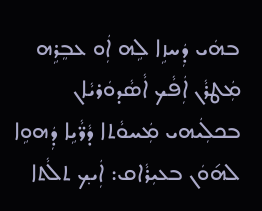ܒܗܿܝ ܕܲܚܙܹܐ ܠܹܗ ܐܲܘ ܥܒܸܪܹܗ ܡܲܛܪܵܢ ܐܲܦܵܟ ܐܵܣܵܕܘܿܪܝܵܐܢ ܒܟܠܲܝܗܝ ܡܲܚܘܵܬܐ ܕܵܖ̈ܵܝܹܐ ܕܲܗܘܹܐ ܠܗ݇ܘܿܢ ܒܥܝܼܪܵܐܩ: ܐܲܝܟ݂ ܬܠܵܬܐ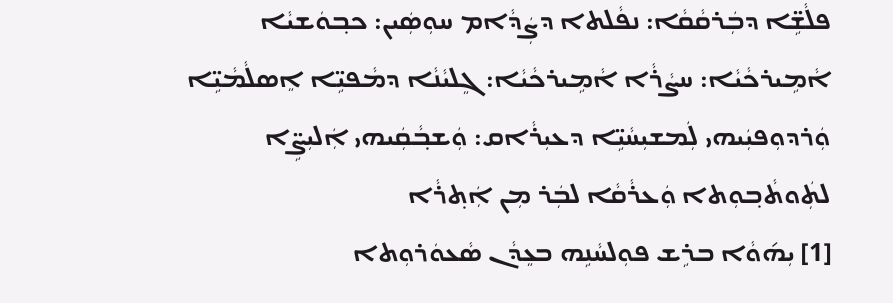ܦܠܵܫܹ̈ܐ ܕܒܲܪܩܵܩܵܐ: ܢܦܵܠܬܐ ܕܨܲܕܵܐܡ ܚܘܼܣܲܝܢ: ܟܒ݂ܘܿܫܝܵܐ ܐܵܡܹܝܪܟܵܝܵܐ: ܚܨܵܪܵܐ ܐܵܡܹܝܪܟܵܝܵܐ: ܓܸܠܝܵܢܵܐ ܕܡܵܦܝܹ̈ܐ ܐܸܣܠܵܡܵܝܹ̈ܐ ܘܲܪܕܘܼܦܝܲܝܗܝ ܠܲܡܫܝܼܚܵܝܹ̈ܐ ܕܥܝܼܪܵܐܩ: ܘܲܫܒ݂ܵܩܲܝܗܝ ܐܲܠܝܼܨܹ̈ܐ ܠܬܲܘܬܵܒ݂ܘܼܬܐ ܘܲܥܪܵܩܵܐ ܠܒܲܪ ܡܼܢ ܐܲܬ݂ܪܵܐ
[1] ܝܼܗ݇ܘܵܐ ܒܪܹܫ ܦܘܼܠܚܵܢܹܗ ܒܥܸܕܵܢ ܣܵܥܘܿܪܘܼܬܐ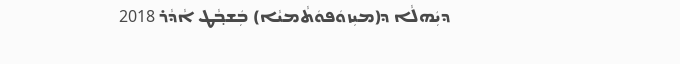ܕܝܲܗܠܵܐ ܕ(ܡܝܼܙܘܿܦܘܿܬܵܡܝܵܐ) ܒܲܫܒ݂ܵܛ ܐܵܕܵܪ 2018